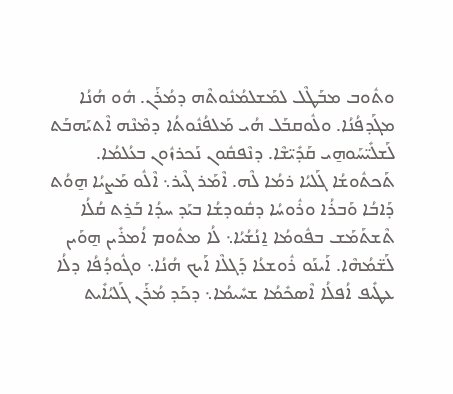ܘܬܽܘܒ ܡܒܰܛܶܠ ܠܡܰܫܠܡܳܢܽܘܬܶܗ ܕܡܳܪܰܢ. ܗܽܘ ܗܳܢܳܐ ܡܓܰܕܦܳܢܳܐ. ܘܠܽܘܩܒܰܠ ܗܳܝ ܡܰܠܦܳܢܽܘܬܳܐ ܕܡܶܢܶܗ ܐܶܬܝܰܗܒܰܬ ܠܰܫܠܺܝ̈ܚܰܘܗ̱ܝ ܩܰܕܺܝ̈ܫܶܐ. ܕܢܶܦܩܽܘܢ ܢܰܟܪܙܽܘܢ ܒܥܳܠܡܳܐ. ܬܰܟܬܽܘܫܳܐ ܓܰܠܝܳܐ ܪܡܳܐ ܠܶܗ. ܐܶܡܰܪ ܓܶܝܪ܆ ܐܶܠܽܘ ܡܰܨܝܳܐ ܗ̱ܘܳܬ ܕܰܐܒܳܐ ܘܰܒܪܳܐ ܘܪܽܘܚܳܐ ܕܩܽܘܕܫܳܐ ܒܝܰܕ ܚܕܳܐ ܒܰܪ̱ܬ ܩܳܠܳܐ ܬܶܫܬܰܡܰܫ ܒܦܽܘܡܳܐ ܐ̱ܢܳܫܳܝܳܐ܆ ܠܳܐ ܡܬܽܘܡ ܐܳܡܪܺܝܢ ܗ̱ܘܰܝܢ ܠܰܫ̈ܡܳܗܶܐ. ܐܰܝܢܰܘ ܪܽܘܫܥܳܐ ܕܰܓܠܶܐ ܐܰܝܟ ܗܳܢܳܐ܆ ܘܓܽܘܕܳܦܳܐ ܕܠܳܐ ܥܛܺܝܦ ܐܳܦܠܳܐ ܐܶܣܟܺܡܳܐ ܫܚܺܝܡܳܐ܆ ܕܟܰܕ ܡܳܪܰܢ ܓܰܠܝܳܐܺܝܬ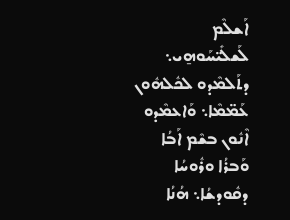ܐܰܫܠܶܡ ܠܰܫܠܺܝ̈ܚܰܘܗ̱ܝ܆ ܕܬܰܠܡܶܕܘ ܠܟܽܠܗܽܘܢ ܥܰܡ̈ܡܶܐ܆ ܘܰܐܥܡܶܕܘ ܐܶܢܽܘܢ ܒܫܶܡ ܐܰܒܳܐ ܘܰܒܪܳܐ ܘܪܽܘܚܳܐ ܕܩܽܘܕܫܳܐ܆ ܗܳܢܳܐ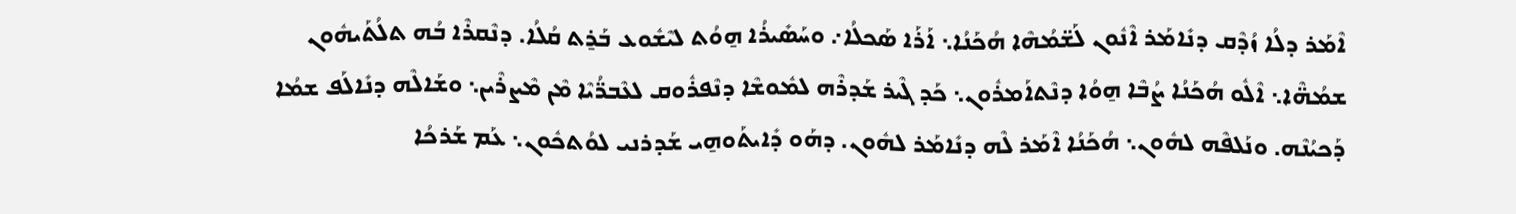ܐܶܡܰܪ ܕܠܳܐ ܙܳܕܶܩ ܕܢܺܐܡܰܪ ܐܶܢܽܘܢ ܠܰܫ̈ܡܳܗܶܐ ܗܳܟܰܢܳܐ܆ ܐܰܪܰܐ ܣܰܟܠܳܐ܇ ܘܚܰܣܺܝܪܳܐ ܗ̱ܘܳܬ ܠܝܶܫܽܘܥ ܒܰܪ̱ܬ ܩܳܠܳܐ. ܕܢܶܩܪܶܐ ܒܳܗ ܬܠܳܬܰܝܗܽܘܢ ܫܡܳܗ̈ܶܐ܆ ܐܶܠܽܘ ܗܳܟܰܢܳܐ ܨܳܒܶܐ ܗ̱ܘܳܐ ܕܢܶܬܐܰܡܪܽܘܢ܆ ܟܰܕ ܓܶܝܪ ܫܰܕܪܶܗ ܠܡܽܘܫܶܐ ܕܢܶܦܪܽܘܩ ܠܥܶܒܪ̈ܳܝܶܐ ܡܶܢ ܡܶܨܪܶܝܢ܆ ܘܫܰܐܠܶܗ ܕܢܺܐܠܰܦ ܫܡܳܐ ܕܰܟܝܳܢܶܗ. ܘܢܰܠܦܶܗ ܠܗܽܘܢ܆ ܗܳܟܰܢܳܐ ܐܶܡܰܪ ܠܶܗ ܕܢܺܐܡܰܪ ܠܗܽܘܢ. ܕܗܰܘ ܕܺܐܝܬܰܘܗ̱ܝ ܫܰܕܪܢܝ ܠܘܳܬܟܽܘܢ܆ ܥܰܡ ܫܰܪܟܳܐ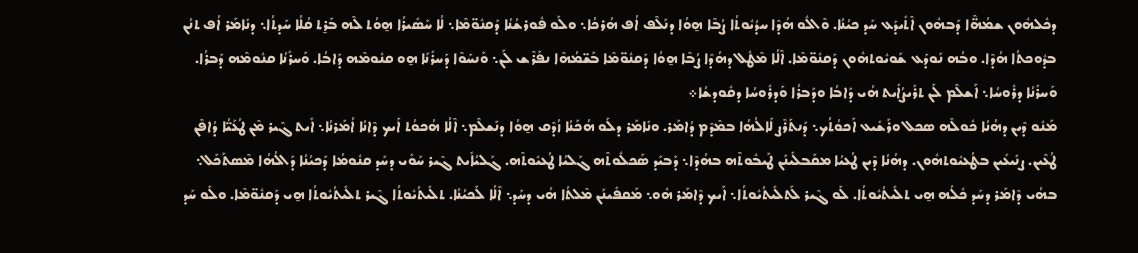ܕܟܽܠܗܽܘܢ ܫܡܳܗ̈ܶܐ ܕܰܒܗܽܘܢ ܐܶܬܺܝܕܰܥ ܚܰܕ ܟܝܳܢܳܐ. ܘܶܐܠܽܘ ܗܳܕܶܐ ܚܕܳܝܽܘܬܳܐ ܨܳܒܶܐ ܗ̱ܘܳܐ ܕܢܰܠܶܦ ܐܳܦ ܗܳܪܟܳܐ܆ ܘܠܰܘ ܦܽܘܪܫܳܢܳܐ ܕܰܩܢܽܘ̈ܡܶܐ܆ ܠܳܐ ܚܰܣܺܝܪܳܐ ܗ̱ܘܳܬ ܠܶܗ ܒܰܪ̱ܬ ܩܳܠܳܐ ܚܰܕܬܳܐ܆ ܕܢܺܐܡܰܪ ܐܳܦ ܬܢܳܢ ܒܕܽܘܟܬܳܐ ܗܳܕܶܐ. ܘܒܳܗ ܢܰܘܕܰܥ ܫܰܘܝܽܘܬܗܽܘܢ ܕܰܩܢܽܘ̈ܡܶܐ. ܐܶܠܳܐ ܡܶܛܽܠ ܕܗܳܕܶܐ ܨܳܒܶܐ ܗ̱ܘܳܐ ܕܰܩܢܽܘ̈ܡܶܐ ܒܰܫ̈ܡܳܗܶܐ ܢܦܰܪܶܫ ܠܰܢ܆ ܘܰܢܚܰܘܶܐ ܕܰܚܪܺܢܰܐ ܗ̱ܘ ܩܢܽܘܡܶܗ ܕܰܐܒܳܐ. ܘܰܚܪܺܢܳܐ ܩܢܽܘܡܶܗ ܕܰܒܪܳܐ. ܘܰܚܪܺܢܳܐ ܕܪܽܘܚܳܐ܆ ܐܰܫܠܶܡ ܠܰܢ ܬܪܺܝܨܳܐܺܝܬ ܗܳܝ ܕܰܐܒܳܐ ܘܕܰܒܪܳܐ ܘܰܕܪܽܘܚܳܐ ܕܩܽܘܕܫܳܐ܀
ܡܰܢܽܘ ܕܶܝܢ ܕܗܳܢܳܐ ܟܽܘܠܶܗ ܣܟܠ ܘܪܰܫܺܝܥ ܐܰܟܘܳܬܳܟ܆ ܕܰܢܬܰܪܶܨ ܠܰܐܠܳܗܳܐ ܒܡܶܕܶܡ ܕܳܐܡܰܪ. ܘܢܺܐܡܰܪ ܕܠܰܘ ܗܳܟܰܢܳܐ ܙܳܕܶܩ ܗ̱ܘܳܐ ܕܢܰܫܠܶܡ܆ ܐܶܠܳܐ ܗܳܟܘܳܬ ܐܰܝܟ ܕܶܐܢܳܐ ܐܳܡܰܪܢܳܐ܆ ܐܺܝܬ ܓܶܝܪ ܡܶܢ ܛܳܥܰܝ̈ܳܐ ܕܳܐܦܶܢ ܛܳܥܶܝܢ. ܨܢܺܝܥܺܝܢ ܒܛܳܥܝܽܘܬܗܽܘܢ. ܕܗܳܢܳܐ ܕܶܝܢ ܛܳܥܝܳܐ ܡܩܰܒܠܺܝܢܰܢ ܛܰܝܒܽܘܬܶܗ ܒܗܳܕܶܐ܆ ܕܰܒܝܰܕ ܣܰܟܠܽܘܬܶܗ ܓܰܠܝܳܐ ܛܳܥܝܽܘܬܶܗ. ܓܰܠܝܳܐܺܝܬ ܓܶܝܪ ܚܰܘܺܝ ܕܚܰܕ ܩܢܽܘܡܳܐ ܕܰܟܝܳܢܳܐ ܕܰܐܠܳܗܳܐ ܡܶܣܬܰܟܰܠ܆ ܒܗܳܝ ܕܶܐܡܰܪ ܕܚܰܕ ܟܽܠܳܗ ܗ̱ܝ ܬܠܺܝܬܳܝܽܘܬܳܐ. ܠܰܘ ܓܶܝܪ ܠܰܬܠܺܝܬܳܝܽܘܬܳܐ܆ ܐܰܝܟ ܕܶܐܡܰܪ ܗܽܘ܆ ܡܰܩܦܺܝܢܰܢ ܡܶܠܬܳܐ ܗܳܝ ܕܚܰܕ܆ ܐܶܠܳܐ ܠܰܟܝܳܢܳܐ. ܬܠܺܝܬܳܝܽܘܬܳܐ ܓܶܝܪ ܬܠܺܝܬܳܝܽܘܬܳܐ ܗ̱ܝ ܕܰܩܢܽܘ̈ܡܶܐ. ܘܠܰܘ ܚܰܕ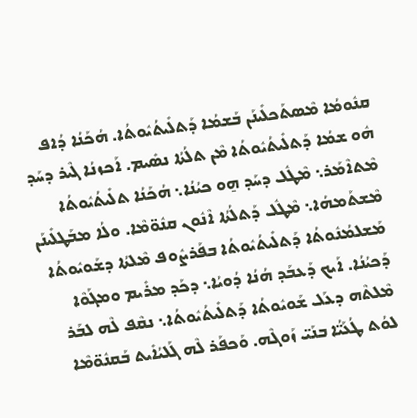ܩܢܽܘܡܳܐ ܡܶܣܬܰܟܠܺܝܢܰܢ ܒܰܫܡܳܐ ܕܰܬܠܺܝܬܳܝܽܘܬܳܐ. ܗܳܟܰܢܳܐ ܕܳܐܦ ܗܽܘ ܫܡܳܐ ܕܰܬܠܺܝܬܳܝܽܘܬܳܐ ܡܶܢ ܬܠܳܬܳܐ ܢܣܺܝܡ. ܐܰܟܙܢܳܐ ܓܶܝܪ ܕܚܰܕ ܡܶܬܐܶܡܰܪ܆ ܡܶܛܽܠ ܕܚܰܕ ܗ̱ܘ ܟܝܳܢܳܐ܆ ܗܳܟܰܢܳܐ ܬܠܺܝܬܳܝܽܘܬܳܐ ܡܶܫܬܰܡܗܳܐ܆ ܡܶܛܽܠ ܕܰܬܠܳܬܳܐ ܐܶܢܽܘܢ ܩܢܽܘ̈ܡܶܐ. ܘܠܳܐ ܡܒܰܛܠܺܝܢܰܢ ܡܰܫܠܡܳܢܽܘܬܳܐ ܕܰܬܠܺܝܬܳܝܽܘܬܳܐ ܒܦܰܪܨܽܘܦ ܡܶܠܬܳܐ ܕܫܰܘܝܽܘܬܳܐ ܕܰܟܝܳܢܳܐ. ܐܰܝܟ ܕܰܥܒܰܕ ܗܳܢܳܐ ܕܳܘܝܳܐ܆ ܕܟܰܕ ܡܪܺܝܡ ܘܡܓܰܘܶܐ ܡܶܠܬܶܗ ܕܥܰܠ ܫܰܘܝܽܘܬܳܐ ܕܰܬܠܺܝܬܳܝܽܘܬܳܐ܆ ܢܩܶܦ ܠܶܗ ܠܒܰܪ ܠܘܳܬ ܛܳܥܰܝ̈ܳܐ ܒܢܰܝ̈ ܙܰܘܓܶܗ. ܘܰܟܦܰܪ ܠܶܗ ܓܰܠܝܳܐܺܝܬ ܒܰܩܢܽܘ̈ܡܶܐ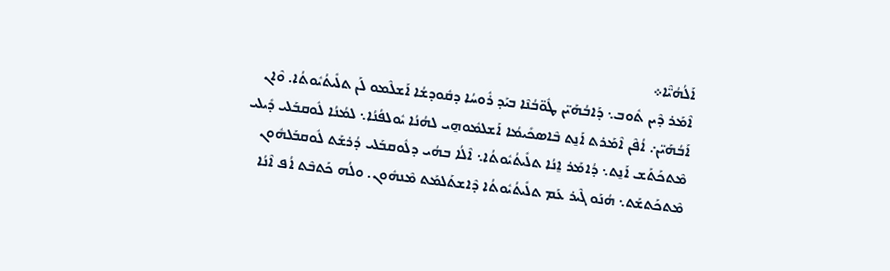ܐܰܠܳܗܳܝ̈ܶܐ܀
ܐܶܡܰܪ ܕܶܝܢ ܬܽܘܒ܆ ܕܰܐܒܳܗܰܝ̈ܢ ܛܽܘ̈ܒܳܢܶܐ ܒܝܰܕ ܪܽܘܚܳܐ ܕܩܽܘܕܫܳܐ ܐܰܫܠܶܡܘ ܠܰܢ ܬܠܺܝܬܳܝܽܘܬܳܐ. ܘܶܐܢ ܐܰܒܳܗܰܝ̈ܢ܇ ܐܳܦܶܢ ܐܶܡܰܪܬ ܐܰܢ̱ܬ ܒܶܐܣܟܺܝܡܳܐ ܐܰܫܠܡܽܘܗ̱ܝ ܠܗܳܢܳܐ ܝܽܘܠܦܳܢܳܐ܆ ܠܡܳܢܳܐ ܠܽܘܩܒܰܠܝ ܕܺܝܠܝ ܡܶܬܟܰܬܰܫ ܐܰܢ̱ܬ܆ ܕܳܐܡܰܪ ܐ̱ܢܳܐ ܬܠܺܝܬܳܝܽܘܬܳܐ܆ ܐܶܠܳܐ ܒܗܳܝ ܕܠܽܘܩܒܰܠܝ ܕܳܪܫܰܬ ܠܽܘܩܒܰܠܗܽܘܢ ܡܶܬܟܰܬܫܰܬ܆ ܗܳܢܰܘ ܓܶܝܪ ܥܰܡ ܬܠܺܝܬܳܝܽܘܬܳܐ ܕܶܐܫܬܰܠܡܰܬ ܡܶܢܗܽܘܢ. ܘܠܳܗ ܟܰܬܒܶܬ ܐܳܦ ܐܶܢܳܐ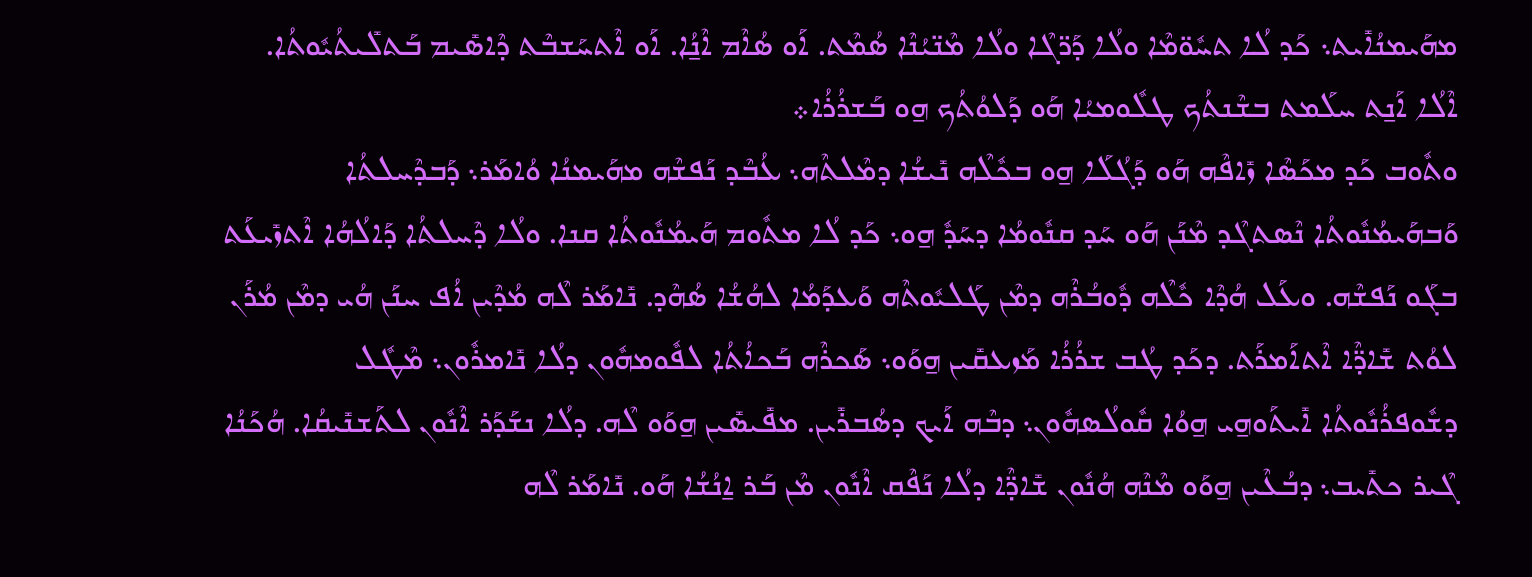ܡܗܰܝܡܢܳܐܺܝܬ܆ ܟܰܕ ܠܳܐ ܬܚܽܘ̈ܡܶܐ ܘܠܳܐ ܕܰܪ̈ܓܶܐ ܘܠܳܐ ܡܶܢ̈ܝܳܢܶܐ ܣܳܡܶܬ. ܐܰܘ ܣܳܐܶܡ ܐܶܢ̱ܳܐ. ܐܰܘ ܐܶܬܚܰܫܒܶܬ ܕܶܐܣܺܝܡ ܒܰܬܠܺܝܬܳܝܽܘܬܳܐ. ܐܶܠܳܐ ܐܰܢ̱ܬ ܚܠܰܡܬ ܒܫܶܢܬܳܟ ܛܠܽܘܡܝܳܐ ܗܰܘ ܕܰܠܘܳܬܳܟ ܗ̱ܘ ܒܰܫܪܳܪܳܐ܀
ܘܬܽܘܒ ܟܰܕ ܡܟܰܣܶܐ ܙܺܐܦܶܗ ܗܰܘ ܕܰܓܳܠܰܐ ܗ̱ܘ ܒܟܽܠܶܗ ܢܺܝܫܳܐ ܕܡܶܠܬܶܗ܆ ܥܳܒܶܕ ܢܰܦܫܶܗ ܡܗܰܝܡܢܳܐ ܘܳܐܡܰܪ܆ ܕܰܒܕܶܚܠܬܳܐ ܘܰܒܗܰܝܡܳܢܽܘܬܳܐ ܢܶܣܬܓܶܕ ܡܶܢܰܢ ܗܰܘ ܚܰܕ ܩܢܽܘܡܳܐ ܕܚܰܕܽ ܗ̱ܘ܆ ܟܰܕ ܠܳܐ ܡܬܽܘܡ ܗܰܝܡܳܢܽܘܬܳܐ ܩܢܐ. ܘܠܳܐ ܕܶܚܠܬܳܐ ܕܰܐܠܳܗܳܐ ܐܶܬܙܺܝܥܰܬ ܒܓܰܘ ܢܰܦܫܶܗ. ܘܥܰܠ ܗܳܕܶܐ ܟܽܠܶܗ ܕܽܘܒܳܪܶܗ ܕܡܶܢ ܛܰܠܝܽܘܬܶܗ ܘܰܥܕܰܡܳܐ ܠܗܳܫܳܐ ܣܳܗܶܕ. ܢܺܐܡܰܪ ܠܶܗ ܡܳܕܶܝܢ ܐܳܦ ܚܢܰܢ ܗܳܝ ܕܡܶܢ ܡܳܪܰܢ ܠܘܳܬ ܫܺܐܕ̈ܶܐ ܐܶܬܐܰܡܪܰܬ. ܕܟܰܕ ܛܳܒ ܫܪܳܪܳܐ ܡܰܙܥܩܺܝܢ ܗ̱ܘܰܘ܆ ܣܰܟܪܶܗ ܒܰܟܐܳܬܳܐ ܠܦܽܘܡܗܽܘܢ ܕܠܳܐ ܢܺܐܡܪܽܘܢ܆ ܡܶܛܽܠ ܕܫܽܘܦܪܳܢܽܘܬܳܐ ܐܺܝܬܰܘܗ̱ܝ ܗ̱ܘܳܐ ܩܽܘܠܳܣܗܽܘܢ܆ ܕܒܶܗ ܐܰܝܟ ܕܣܳܒܪܺܝܢ. ܡܦܺܝܣܺܝܢ ܗ̱ܘܰܘ ܠܶܗ. ܕܠܳܐ ܢܫܰܕܰܪ ܐܶܢܽܘܢ ܠܬܰܫܢܺܝܩܳܐ. ܗܳܟܰܢܳܐ ܓܶܝܪ ܟܬܺܝܒ܆ ܕܒܳܥܶܝܢ ܗ̱ܘܰܘ ܡܶܢܶܗ ܗܳܢܽܘܢ ܫܺܐܕ̈ܶܐ ܕܠܳܐ ܢܰܦܶܩ ܐܶܢܽܘܢ ܡܶܢ ܒܰܪ ܐ̱ܢܳܫܳܐ ܗܰܘ. ܢܺܐܡܰܪ ܠܶܗ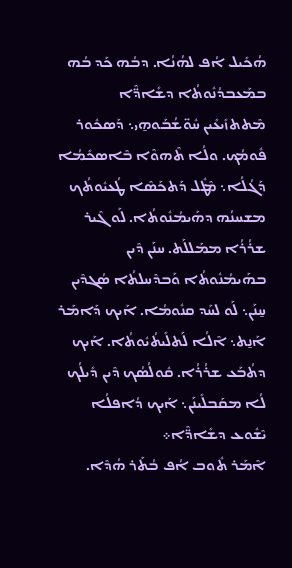ܗܳܟܺܝܠ ܐܳܦ ܠܗܳܢܳܐ. ܕܒܳܗ ܟܰܕ ܒܳܗ ܒܡܰܥܒܕܳܢܽܘܬܳܐ ܕܫܺܐܕ̈ܶܐ ܡܶܬܬܙܺܝܥܺܝܢ ܚܽܘ̈ܫܳܒܰܘܗ̱ܝ܆ ܕܰܣܟܽܘܪ ܦܽܘܡܳܟ. ܘܠܳܐ ܬܶܗܘܶܐ ܒܶܐܣܟܺܡܳܐ ܕܰܓܳܠܳܐ܆ ܡܶܛܽܠ ܕܰܬܟܰܣܶܐ ܛܳܥܝܽܘܬܳܟ ܡܫܚܢܳܗ ܕܗܰܝܡܳܢܽܘܬܳܐ. ܠܰܘ ܓܶܝܪ ܫܪܳܪܳܐ ܡܡܰܠܠܰܬ. ܚܢܰܢ ܕܶܝܢ ܒܗܰܝܡܳܢܽܘܬܳܐ ܘܰܒܕܶܚܠܬܳܐ ܣܳܓܕܶܝܢ ܚ̱ܢܰܢ܆ ܠܰܘ ܠܚܰܕ ܩܢܽܘܡܳܐ. ܐܰܝܟ ܕܰܐܡܰܪ ܐܰܢ̱ܬ܆ ܐܶܠܳܐ ܠܰܬܠܺܝܬܳܝܽܘܬܳܐ. ܐܰܝܟ ܕܬܳܒܰܥ ܫܪܳܪܳܐ. ܩܽܘܠܳܣܳܟ ܕܶܝܢ ܕܺܝܠܳܟ ܠܳܐ ܡܩܰܒܠܺܝܢܰܢ܆ ܐܰܝܟ ܕܳܐܦܠܳܐ ܝܶܫܽܘܥ ܕܫܺܐܕ̈ܶܐ܀
ܐܶܡܰܪ ܬܽܘܒ ܐܳܦ ܒܳܬܰܪ ܗܳܕܶܐ.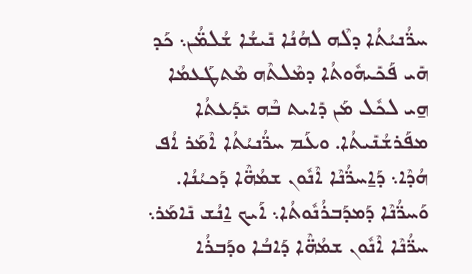ܚܪ̈ܳܢܝܳܬܳܐ ܕܠܶܗ ܠܗܳܢܳܐ ܢܺܝܫܳܐ ܫܳܠܡ̈ܳܢ܆ ܟܰܕ ܗܺܝ ܦܰܟܺܝܗܽܘܬܳܐ ܕܡܶܠܬܶܗ ܡܶܬܛܰܥܡܳܐ ܗ̱ܝ ܠܟܽܠ ܡܰܢ ܕܺܐܝܬ ܒܶܗ ܝܺܕܰܥܬܳܐ ܡܦܰܪܫܳܢܺܝܬܳܐ. ܘܥܰܡ ܚܪ̈ܳܢܝܳܬܳܐ ܐܶܡܰܪ ܐܳܦ ܗܳܕܶܐ܆ ܕܰܐ̱ܚܪ̈ܳܢܶܐ ܐܶܢܽܘܢ ܫܡܳܗ̈ܶܐ ܕܰܟܝܳܢܳܐ. ܘܰܚܪ̈ܳܢܶܐ ܕܰܡܕܰܒܪܳܢܽܘܬܳܐ܆ ܐܰܝܟ ܐ̱ܢܳܫ ܢܺܐܡܰܪ܆ ܚܪ̈ܳܢܶܐ ܐܶܢܽܘܢ ܫܡܳܗ̈ܶܐ ܕܰܐܒܳܐ ܘܕܰܒܪܳܐ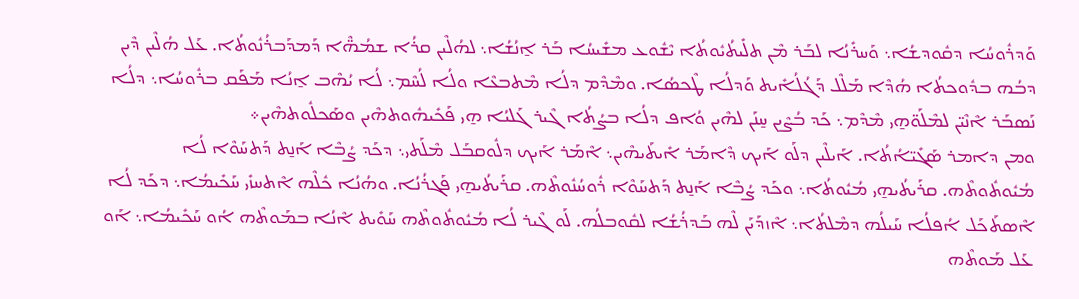ܘܰܕܪܽܘܚܳܐ ܕܩܽܘܕܫܳܐ܆ ܘܰܚܪܺܢܳܐ ܠܒܰܪ ܡܶܢ ܬܠܺܝܬܳܝܽܘܬܳܐ ܝܶܫܽܘܥ ܡܫܺܝܚܳܐ ܒܰܪ ܐ̱ܢܳܫܳܐ܆ ܠܗܳܠܶܝܢ ܩܪܳܐ ܫܡܳܗ̈ܶܐ ܕܰܡܕܰܒܪܳܢܽܘܬܳܐ. ܥܰܠ ܗܳܠܶܝܢ ܕܶܝܢ ܕܒܳܗ ܒܕܽܘܟܬܳܐ ܗܳܕܶܐ ܡܰܠܶܠ ܕܰܓܳܠܳܐܺܝܬ ܘܰܕܠܳܐ ܛܶܟܣܳܐ. ܘܡܶܕܶܡ ܕܠܳܐ ܡܶܬܒܥܶܐ ܘܠܳܐ ܠܳܚܶܡ܆ ܠܳܐ ܝܳܗܶܒ ܐ̱ܢܳܐ ܡܰܦܰܩ ܒܪܽܘܚܳܐ܆ ܕܠܳܐ ܢܰܣܒܰܪ ܐܶܢܶܝ̈ܢ ܠܡܶܠܰܘ̈ܗ̱ܝ ܡܶܕܶܡ܆ ܟܰܕ ܒܳܨܶܝܢ ܚ̱ܢܰܢ ܠܗܶܝܢ ܘܳܐܦ ܕܠܳܐ ܒܨܳܬܳܐ ܓܶܝܪ ܓܰܠܝܳܐ ܗ̱ܝ ܦܰܟܺܝܗܽܘܬܗܶܝܢ ܘܣܰܟܠܽܘܬܗܶܝܢ܀
ܘܡܢ ܕܐܡܪ ܣܰܓܺܝ̈ܐܳܬܳܐ. ܐܰܝܠܶܝܢ ܕܠܰܘ ܐܰܝܟ ܕܶܐܡܰܪ ܐܺܝܬܰܝܗܶܝܢ܆ ܐܶܡܰܪ ܐܰܝܟ ܕܠܽܘܩܒܰܠ ܡܶܠܰܬܝ܆ ܕܟܰܕ ܨܳܒܶܐ ܐܰܢ̱ܬ ܕܰܬܚܰܘܶܐ ܠܳܐ ܡܳܝܽܘܬܽܘܬܶܗ. ܩܪܰܝܬܳܝܗ̱ܝ ܡܳܝܽܘܬܳܐ܆ ܘܟܰܕ ܨܳܒܶܐ ܐܰܢ̱ܬ ܕܰܬܚܰܘܶܐ ܪܽܘܚܳܢܽܘܬܶܗ. ܩܪܰܝܬܳܝܗ̱ܝ ܦܰܓܪܳܢܳܐ. ܘܗܳܢܳܐ ܟܽܠܶܗ ܐܶܬܚܙܺܝ ܚܰܟܺܝܡܳܐ܆ ܕܟܰܕ ܠܳܐ ܐܶܣܬܰܟܰܠ ܐܳܦܠܳܐ ܚܰܝܠܳܗ ܕܡܶܠܬܳܐ܆ ܐܶܙܕܰܝܰܢ ܠܶܗ ܒܰܕܪܳܫܳܐ ܠܩܽܘܒܠܳܗ. ܠܰܘ ܓܶܝܪ ܠܳܐ ܡܳܝܽܘܬܽܘܬܶܗ ܚܰܘܺܝܬ ܐܶܢܳܐ ܒܡܰܘܬܶܗ ܐܳܘ ܚܰܟܺܝܡܳܐ܆ ܐܰܘ ܥܰܠ ܡܰܘܬܶܗ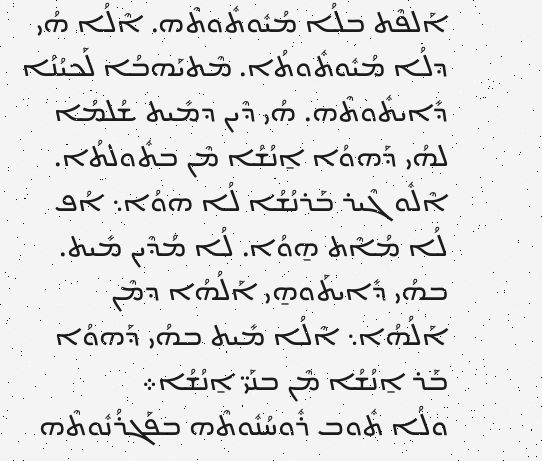ܐܰܠܦܶܬ ܒܠܳܐ ܡܳܝܽܘܬܽܘܬܶܗ. ܐܶܠܳܐ ܗܳܝ ܕܠܳܐ ܡܳܝܽܘܬܽܘܬܳܐ. ܡܶܬܝܰܗܒܳܐ ܠܰܟܝܳܢܳܐ ܕܺܐܝܬܽܘܬܶܗ. ܗܳܝ ܕܶܝܢ ܕܡܺܝܬ ܫܳܠܡܳܐ ܠܗܳܝ ܕܰܗܘܳܐ ܐ̱ܢܳܫܳܐ ܡܶܢ ܒܬܽܘܠܬܳܐ. ܐܶܠܽܘ ܓܶܝܪ ܒܰܪܢܳܫܳܐ ܠܳܐ ܗܘܳܐ܆ ܐܳܦ ܠܳܐ ܡܳܐܶܬ ܗ̱ܘܳܐ. ܠܳܐ ܡܳܕܶܝܢ ܡܺܝܬ. ܒܗܳܝ ܕܺܐܝܬܰܘܗ̱ܝ ܐܰܠܳܗܳܐ ܕܡܶܢ ܐܰܠܳܗܳܐ܆ ܐܶܠܳܐ ܡܺܝܬ ܒܗܳܝ ܕܰܗܘܳܐ ܒܰܪ ܐ̱ܢܳܫܳܐ ܡܶܢ ܒܢܰܝ̈ ܐ̱ܢܳܫܳܐ܀
ܘܠܳܐ ܬܽܘܒ ܪܽܘܚܳܢܽܘܬܶܗ ܒܦܰܓܪܳܢܽܘܬܶܗ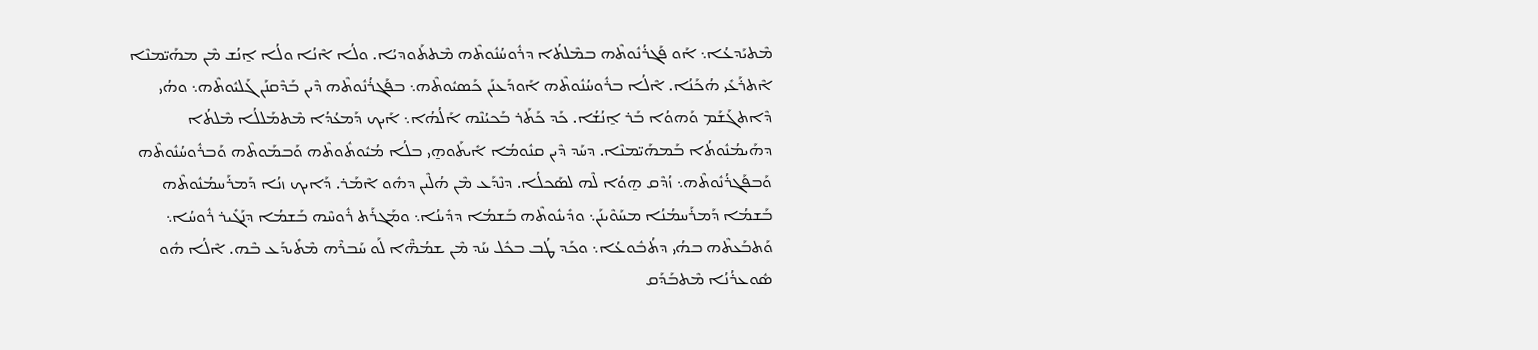ܡܶܬܝܰܕܥܳܐ܆ ܐܰܘ ܦܰܓܪܳܢܽܘܬܶܗ ܒܡܶܠܬܳܐ ܕܪܽܘܚܳܢܽܘܬܶܗ ܡܶܬܬܰܘܕܝܳܐ. ܘܠܳܐ ܐܶܢܳܐ ܘܠܳܐ ܐ̱ܢܳܫ ܡܶܢ ܡܗܰܝ̈ܡܢܶܐ ܐܶܬܪܰܥܺܝ ܗܳܟܰܢܳܐ. ܐܶܠܳܐ ܒܪܽܘܚܳܢܽܘܬܶܗ ܐܰܘܕܰܥܢܰܢ ܟܰܣܝܽܘܬܶܗ܆ ܒܦܰܓܪܳܢܽܘܬܶܗ ܕܶܝܢ ܒܰܕܶܩܢܰܢ ܓܰܠܝܽܘܬܶܗ܆ ܘܗܳܝ ܕܶܐܬܓܰܫܰܡ ܘܰܗܘܳܐ ܒܰܪ ܐ̱ܢܳܫܳܐ. ܟܰܕ ܟܰܬܰܪ ܒܰܟܝܳܢܶܗ ܐܰܠܳܗܳܐ܆ ܐܰܝܟ ܕܰܡܥܳܕܳܐ ܡܶܬܡܰܠܠܳܐ ܡܶܠܬܳܐ ܕܗܰܝܡܳܢܽܘܬܳܐ ܒܰܡܗܰܝ̈ܡܢܶܐ. ܕܚܰܕ ܕܶܝܢ ܩܢܽܘܡܳܐ ܐܺܝܬܰܘܗ̱ܝ ܒܠܳܐ ܡܳܝܽܘܬܽܘܬܶܗ ܘܰܒܡܰܘܬܶܗ ܘܰܒܪܽܘܚܳܢܽܘܬܶܗ ܘܰܒܦܰܓܪܳܢܽܘܬܶܗ܆ ܙܳܕܶܩ ܗ̱ܘܳܐ ܠܶܗ ܠܣܰܟܠܳܐ. ܕܢܶܕܰܥ ܡܶܢ ܗܳܠܶܝܢ ܕܗܽܘ ܐܶܡܰܪ. ܕܰܐܝܟ ܙܢܳܐ ܕܰܡܪܰܚܡܳܢܽܘܬܶܗ ܒܰܫܡܳܐ ܕܰܡܪܰܚܡܳܢܳܐ ܡܚܰܘܶܝܢܰܢ܆ ܘܕܺܝܢܽܘܬܶܗ ܒܰܫܡܳܐ ܕܕܺܝܢܳܐ܆ ܘܡܰܓܪܰܬ ܪܽܘܚܶܗ ܒܰܫܡܳܐ ܕܢܰܓܺܝܪ ܪܽܘܚܳܐ܆ ܘܰܬܒܰܥܬܶܗ ܒܗܳܝ ܕܬܳܒܽܘܥܳܐ܆ ܘܟܰܕ ܛܳܒ ܒܟܽܠ ܚܰܕ ܡܶܢ ܫܡܳܗ̈ܶܐ ܠܰܘ ܚܰܒܪܶܗ ܡܶܬܺܝܕܰܥ ܒܶܗ. ܐܶܠܳܐ ܗܽܘ ܣܽܘܥܪܳܢܳܐ ܡܶܬܒܰܕܰܩ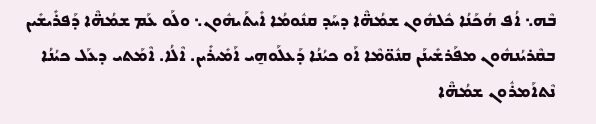ܒܶܗ܆ ܐܳܦ ܗܳܟܰܢܳܐ ܟܽܠܗܽܘܢ ܫܡܳܗ̈ܶܐ ܕܚܰܕ ܩܢܽܘܡܳܐ ܐܺܝܬܰܝܗܽܘܢ܆ ܘܠܰܘ ܥܰܡ ܫܡܳܗ̈ܶܐ ܕܰܦܪܺܝܫܺܝܢ ܒܩܶܪܝܳܢܗܽܘܢ ܡܦܰܪܫܺܝܢܰܢ ܩܢܽܘ̈ܡܶܐ ܐܰܘ ܟܝܳܢܳܐ ܕܰܥܠܰܘܗ̱ܝ ܐܰܡܺܝܪܺܝܢ. ܐܶܠܳܐ. ܐܶܡܰܬܝ ܕܥܰܠ ܟܝܳܢܳܐ ܢܶܬܐܰܡܪܽܘܢ ܫܡܳܗ̈ܶܐ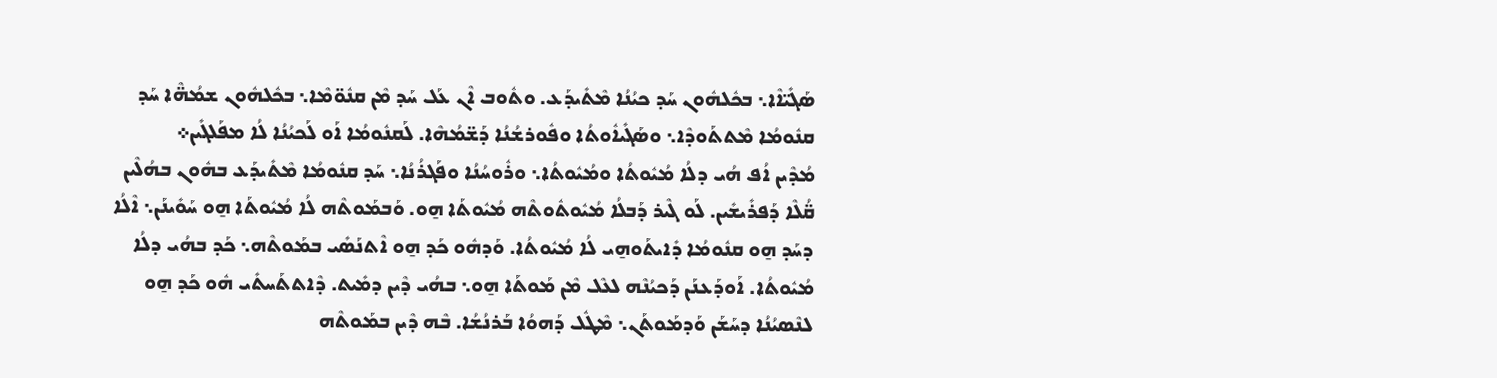ܣܰܓܺܝ̈ܐܶܐ܆ ܒܟܽܠܗܽܘܢ ܚܰܕ ܟܝܳܢܳܐ ܡܶܬܺܝܕܰܥ. ܘܬܽܘܒ ܐܶܢ ܥܰܠ ܚܰܕ ܡܶܢ ܩܢܽܘ̈ܡܶܐ܆ ܒܟܽܠܗܽܘܢ ܫܡܳܗ̈ܶܐ ܚܰܕ ܩܢܽܘܡܳܐ ܡܶܬܬܰܘܕܶܐ܆ ܘܣܰܓܺܝܐܽܘܬܳܐ ܘܦܽܘܪܫܳܢܳܐ ܕܰܫ̈ܡܳܗܶܐ. ܠܰܩܢܽܘܡܳܐ ܐܰܘ ܠܰܟܝܳܢܳܐ ܠܳܐ ܡܦܰܠܓܺܝܢ܀
ܡܳܕܶܝܢ ܐܳܦ ܗܳܝ ܕܠܳܐ ܡܳܝܽܘܬܳܐ ܘܡܳܝܽܘܬܳܐ܆ ܘܪܽܘܚܳܢܳܐ ܘܦܰܓܪܳܢܳܐ܆ ܚܰܕ ܩܢܽܘܡܳܐ ܡܶܬܺܝܕܰܥ ܒܗܽܘܢ ܒܗܳܠܶܝܢ ܩ̈ܳܠܶܐ ܕܰܦܪܺܝܫܺܝܢ. ܠܰܘ ܓܶܝܪ ܕܰܒܠܳܐ ܡܳܝܽܘܬܽܘܬܶܗ ܡܳܝܽܘܬܰܐ ܗ̱ܘ. ܘܰܒܡܰܘܬܶܗ ܠܳܐ ܡܳܝܽܘܬܰܐ ܗ̱ܘ ܚܰܘܺܝܢܰܢ܆ ܐܶܠܳܐ ܕܚܰܕ ܗ̱ܘ ܩܢܽܘܡܳܐ ܕܺܐܝܬܰܘܗ̱ܝ ܠܳܐ ܡܳܝܽܘܬܳܐ. ܘܰܕܗܽܘ ܟܰܕ ܗ̱ܘ ܐܶܬܢܰܣܺܝ ܒܡܰܘܬܶܗ܆ ܟܰܕ ܒܗܳܝ ܕܠܳܐ ܡܳܝܽܘܬܳܐ. ܐܰܘܕܰܥܢܰܢ ܕܰܟܝܳܢܶܗ ܠܥܶܠ ܡܶܢ ܡܰܘܬܰܐ ܗ̱ܘ܆ ܒܗܳܝ ܕܶܝܢ ܕܡܺܝܬ. ܕܶܐܬܬܰܚܬܺܝ ܗܽܘ ܟܰܕ ܗ̱ܘ ܠܢܶܣܝܳܢܳܐ ܕܚܰܫܰܢ ܘܰܕܡܰܘܬܰܢ܆ ܡܶܛܽܠ ܕܰܗܘܳܐ ܒܰܪܢܳܫܳܐ. ܒܶܗ ܕܶܝܢ ܒܡܰܘܬܶܗ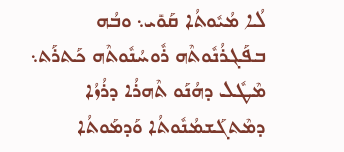ܠܳܐ ܡܳܝܽܘܬܳܐ ܩܰܘܺܝ܆ ܘܒܳܗ ܒܦܰܓܪܳܢܽܘܬܶܗ ܪܽܘܚܳܢܽܘܬܶܗ ܟܰܬܪܰܬ܆ ܡܶܛܽܠ ܕܗܳܢܰܘ ܬܶܗܪܳܐ ܕܪܳܙܳܐ ܕܡܶܬܓܰܫܡܳܢܽܘܬܳܐ ܘܰܕܡܰܘܬܳܐ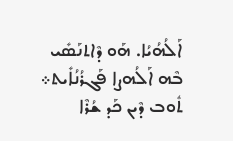ܐܰܠܳܗܳܝܳܐ. ܗܰܘ ܕܶܐܬܢܰܣܺܝ ܒܶܗ ܐܰܠܳܗܨܐ ܦܰܓܪܳܢܳܐܺܝܬ܀
ܬܽܘܒ ܕܶܝܢ ܟܰܕ ܫܳܪܶܐ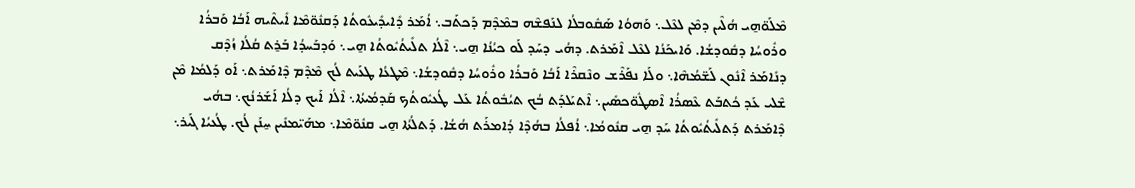ܡܶܠܰܘ̈ܗ̱ܝ ܗܳܠܶܝܢ ܕܡܶܢ ܠܥܶܠ܆ ܘܰܗܘܳܐ ܣܰܩܽܘܒܠܳܐ ܠܢܰܦܫܶܗ ܒܡܶܕܶܡ ܕܰܟܬܰܒ܆ ܐܳܡܰܪ ܕܺܐܝܕܺܝܥܽܘܬܳܐ ܕܰܩܢܽܘ̈ܡܶܐ ܐܺܝܬܶܝܗ ܐܰܒܳܐ ܘܰܒܪܳܐ ܘܪܽܘܚܳܐ ܕܩܽܘܕܫܳܐ. ܘܰܐܝܟܰܢܳܐ ܠܥܶܠ ܐܶܡܰܪܬ. ܕܗܳܝ ܕܚܰܕ ܠܰܘ ܟܝܳܢܳܐ ܗ̱ܝ܆ ܐܶܠܳܐ ܬܠܺܝܬܳܝܽܘܬܳܐ ܗ̱ܝ܆ ܘܰܕܒܰܚܕܳܐ ܒܰܪ̱ܬ ܩܳܠܳܐ ܙܳܕܶܩ ܕܢܺܐܡܰܪ ܐܶܢܽܘܢ ܠܰܫ̈ܡܳܗܶܐ܆ ܘܠܰܐ ܢܦܰܪܶܫ ܘܢܶܩܪܶܐ ܐܰܒܳܐ ܘܰܒܪܳܐ ܘܪܽܘܚܳܐ ܕܩܽܘܕܫܳܐ܆ ܡܶܛܥܳܐ ܛܥܰܝܬ ܠܳܟ ܡܶܕܶܡ ܕܶܐܡܰܪܬ܆ ܐܰܘ ܕܰܠܡܳܐ ܡܶܢ ܫܶܠܝ ܥܰܕ ܟܳܬܒܰܬ ܥܶܣܪܳܐ ܐܶܣܛܽܘ̈ܟܣܺܝܢ܆ ܐܶܬܝܰܠܕܰܬ ܒܳܟ ܬܝܳܒܽܘܬܳܐ ܥܰܠ ܛܳܥܝܽܘܬܳܟ ܩܰܕܡܳܝܬܳܐ܆ ܐܶܠܳܐ ܐܰܝܟ ܕܠܳܐ ܐܰܫܰܪܢܳܟ܆ ܒܗܳܝ ܕܶܐܡܰܪܬ ܕܰܬܠܺܝܬܳܝܽܘܬܳܐ ܚܰܕ ܗ̱ܝ ܩܢܽܘܡܳܐ܆ ܐܳܦܠܳܐ ܒܗܳܕܶܐ ܕܳܐܡܪܰܬ ܗܳܫܳܐ. ܕܰܬܠܳܬܳܐ ܗ̱ܝ ܩܢܽܘ̈ܡܶܐ܆ ܡܗܰܝ̈ܡܢܺܝܢ ܚ̱ܢܰܢ ܠܳܟ. ܛܳܥܝܳܐ ܓܰܝܪ܆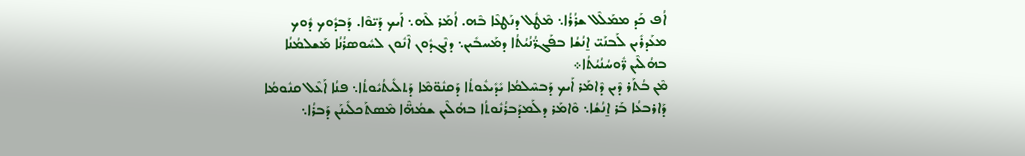ܐܳܦ ܟܰܕ ܡܡܰܠܶܠ ܫܪܳܪܳܐ܆ ܡܶܛܽܠ ܕܢܰܛܥܶܐ ܒܶܗ. ܐܳܡܰܪ ܠܶܗ܆ ܐܰܝܟ ܕܰܝ̈ܘܶܐ. ܕܰܒܕܽܘܟ ܕܽܘܟ ܡܥܰܕܪܺܝܢ ܠܰܒܢܰܝ̈ ܐ̱ܢܳܫܳܐ ܒܦܰܓܪ̈ܳܢܳܝܳܬܳܐ ܕܡܰܚܒܺܝܢ܆ ܕܢܶܓܕܽܘܢ ܐܶܢܽܘܢ ܠܚܽܘܣܪܳܢܳܐ ܡܰܫܠܡܳܢܳܐ ܒܗܳܠܶܝܢ ܪ̈ܽܘܚܳܢܳܝܳܬܳܐ܀
ܡܶܢ ܒܳܬܰܪ ܕܶܝܢ ܕܶܐܡܰܪ ܐܰܝܟ ܕܰܒܚܶܠܡܳܐ ܝܺܕܺܝܥܽܘܬܳܐ ܕܰܩܢܽܘ̈ܡܶܐ ܕܰܬܠܺܝܬܳܝܽܘܬܳܐ܆ ܦܢܳܐ ܐܰܥܶܠ ܩܢܽܘܡܳܐ ܕܰܐܪܒܥܳܐ ܒܰܪ ܐ̱ܢܳܫܳܐ܆ ܘܶܐܡܰܪ ܕܠܰܡܕܰܒܪܳܢܽܘܬܳܐ ܒܗܳܠܶܝܢ ܫܡܳܗ̈ܶܐ ܡܶܣܬܰܟܠܺܝܢܰܢ ܕܰܒܪܳܐ܆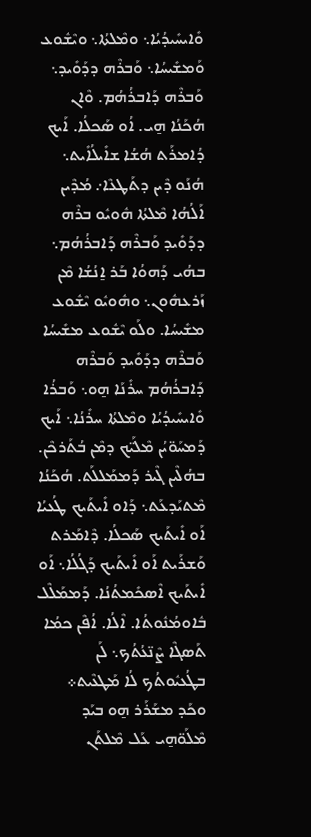ܘܺܐܝܚܺܝܕܳܝܳܐ܆ ܘܡܶܠܬܳܐ܆ ܘܝܶܫܽܘܥ ܘܰܡܫܺܝܚܳܐ܆ ܘܰܒܪܶܗ ܕܕܰܘܺܝܕ܆ ܘܰܒܪܶܗ ܕܰܐܒܪܳܗܳܡ. ܘܶܐܢ ܗܳܟܰܢܳܐ ܗ̱ܝ. ܐܳܘ ܣܰܟܠܳܐ. ܐܰܝܟ ܕܳܐܡܪܰܬ ܗܳܫܳܐ ܫܐܺܝܠܳܐܺܝܬ܆ ܗܳܢܰܘ ܕܶܝܢ ܕܬܰܛܥܶܐ܇ ܡܳܕܶܝܢ ܐܰܠܳܗܳܐ ܡܶܠܬܳܐ ܗܽܘܝܽܘ ܒܪܶܗ ܕܕܰܘܺܝܕ ܘܰܒܪܶܗ ܕܰܐܒܪܳܗܳܡ܆ ܒܗܳܝ ܕܰܗܘܳܐ ܒܰܪ ܐ̱ܢܳܫܳܐ ܡܶܢ ܙܰܪܥܗܽܘܢ܆ ܘܗܽܘܝܽܘ ܝܶܫܽܘܥ ܡܫܺܝܚܳܐ. ܘܠܰܘ ܝܶܫܽܘܥ ܡܫܺܝܚܳܐ ܘܰܒܪܶܗ ܕܕܰܘܺܝܕ ܘܰܒܪܶܗ ܕܰܐܒܪܳܗܳܡ ܚܪܺܢܰܐ ܗ̱ܘ܆ ܘܰܒܪܳܐ ܘܺܐܝܚܺܝܕܳܝܳܐ ܘܡܶܠܬܳܐ ܚܪܺܢܳܐ܆ ܐܰܝܟ ܕܰܡܚܰܘ̈ܝܳܢ ܡܶܠܰܝ̈ܟ ܕܡܶܢ ܒܳܬܰܪܟܶܢ. ܒܗܳܠܶܝܢ ܓܶܝܪ ܕܰܡܡܰܠܠܰܬ. ܗܳܟܰܢܳܐ ܡܶܬܝܰܕܥܰܬ܆ ܕܰܐܘ ܐܺܝܬܰܝܟ ܛܳܥܝܳܐ ܐܰܘ ܐܺܝܬܰܝܟ ܣܰܟܠܳܐ. ܕܶܐܡܰܪܬ ܘܰܫܪܰܝܬ ܐܰܘ ܐܺܝܬܰܝܟ ܕܰܓܳܠܳܐ܆ ܐܰܘ ܐܺܝܬܰܝܟ ܐܶܣܟܺܡܬܳܢܳܐ. ܕܰܡܡܰܠܶܠ ܒܽܐܘܡܳܢܽܘܬܳܐ. ܐܶܠܳܐ. ܐܳܦܶܢ ܟܡܳܐ ܬܰܣܓܶܐ ܨܶܢ̈ܥܳܬܳܟ܆ ܠܰܢ ܒܛܳܥܝܽܘܬܳܟ ܠܳܐ ܡܰܛܥܶܝܬ܀
ܘܟܰܕ ܡܫܰܪܰܪ ܗ̱ܘ ܒܝܰܕ ܡܶܠܰܘ̈ܗ̱ܝ ܥܰܠ ܡܶܠܬܰܢ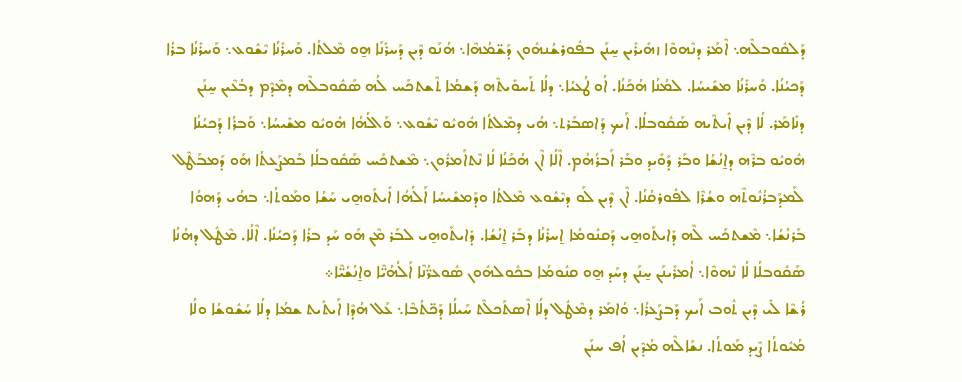ܕܰܠܩܽܘܒܠܶܗ܆ ܐܶܡܰܪ ܕܢܶܗܘܶܐ ܙܗܺܝܪܺܝܢ ܚ̱ܢܰܢ ܒܦܽܘܪܫܳܢܗܽܘܢ ܕܰܫ̈ܡܳܗܶܐ܆ ܗܳܢܰܘ ܕܶܝܢ ܕܰܚܪܺܢܰܐ ܗ̱ܘ ܡܶܠܬܳܐ. ܘܰܚܪܺܢܳܐ ܝܶܫܽܘܥ܆ ܘܰܚܪܺܢܳܐ ܒܪܳܐ ܕܰܟܝܳܢܳܐ. ܘܰܚܪܺܢܳܐ ܡܫܺܝܚܳܐ. ܠܡܳܢܳܐ ܗܳܟܰܢܳܐ. ܐܳܘ ܛܳܥܝܳܐ܆ ܕܠܳܐ ܬܰܚܘܺܝܬܶܗ ܕܰܫܡܳܐ ܬܶܫܬܟܰܚ ܠܳܗ ܣܰܩܽܘܒܠܶܗ ܕܡܶܕܶܡ ܕܒܳܥܶܝܢ ܚ̱ܢܰܢ ܕܢܺܐܡܰܪ. ܠܳܐ ܕܶܝܢ ܐܺܝܬܶܝܗ ܣܰܩܽܘܒܠܳܐ. ܐܰܝܟ ܕܰܐܣܒܰܪܬ܆ ܗܳܝ ܕܡܶܠܬܳܐ ܗܽܘܝܽܘ ܝܶܫܽܘܥ܆ ܘܰܐܠܳܗܳܐ ܗܽܘܝܽܘ ܡܫܺܝܚܳܐ܆ ܘܰܒܪܳܐ ܕܰܟܝܳܢܳܐ ܗܽܘܝܽܘ ܒܪܶܗ ܕܐ̱ܢܳܫܳܐ ܘܒܰܪ ܕܰܘܺܝܕ ܘܒܰܪ ܐܰܒܪܳܗܳܡ. ܐܶܠܳܐ ܐܶܢ ܗܳܟܰܢܳܐ ܠܳܐ ܢܶܬܐܰܡܪܽܘܢ܆ ܡܶܫܬܟܰܚ ܣܰܩܽܘܒܠܳܐ ܒܰܡܨܰܥܬܳܐ ܗܰܘ ܕܰܡܒܰܛܶܠ ܠܰܡܕܰܒܪܳܢܽܘܬܶܗ ܘܫܳܪܶܐ ܠܦܽܘܪܩܳܢܳܐ. ܐܶܢ ܕܶܝܢ ܠܰܘ ܕܝܶܫܽܘܥ ܡܶܠܬܳܐ ܘܕܰܡܫܺܝܚܳܐ ܐܰܠܳܗܳܐ ܐܺܝܬܰܘܗ̱ܝ ܚܰܫܳܐ ܘܡܰܘܬܳܐ܆ ܒܗܳܝ ܕܰܗܘܳܐ ܒܰܪܢܳܫܳܐ܆ ܡܶܫܬܟܰܚ ܠܶܗ ܕܺܐܝܬܰܘܗ̱ܝ ܕܰܩܢܽܘܡܳܐ ܐ̱ܚܪܺܢܳܐ ܕܒܰܪ ܐ̱ܢܳܫܳܐ. ܕܺܐܝܬܰܘܗ̱ܝ ܠܒܰܪ ܡܶܢ ܗܰܘ ܚܰܕ ܒܪܳܐ ܕܰܟܝܳܢܳܐ. ܐܶܠܳܐ. ܡܶܛܽܠ ܕܗܳܢܳܐ ܣܰܩܽܘܒܠܳܐ ܠܳܐ ܢܶܗܘܶܐ܆ ܐܳܡܪܺܝܢܰܢ ܚ̱ܢܰܢ ܕܚܰܕ ܗ̱ܘ ܩܢܽܘܡܳܐ ܒܟܽܘܠܗܽܘܢ ܣܽܘܥܪ̈ܳܢܶܐ ܐܰܠܳܗܳܝ̈ܶܐ ܘܐ̱ܢܳܫܳܝ̈ܶܐ܀
ܪܳܫܶܐ ܠܺܝ ܕܶܝܢ ܬܽܘܒ ܐܰܝܟ ܕܰܒܨܰܥܪܳܐ܆ ܘܳܐܡܰܪ ܕܡܶܛܽܠ ܕܠܳܐ ܐܶܣܬܰܟܠܶܬ ܚܰܝܠܳܐ ܕܰܟ̈ܬܳܒܶܐ܆ ܥܰܠ ܗܳܕܶܐ ܐܰܝܬܺܝܬ ܫܡܳܐ ܕܠܳܐ ܚܳܫܽܘܫܳܐ ܘܠܳܐ ܡܳܝܽܘܬܳܐ ܨܶܝܕ ܡܰܘܬܳܐ. ܢܫܰܐܠܶܗ ܡܳܕܶܝܢ ܐܳܦ ܚܢܰܢ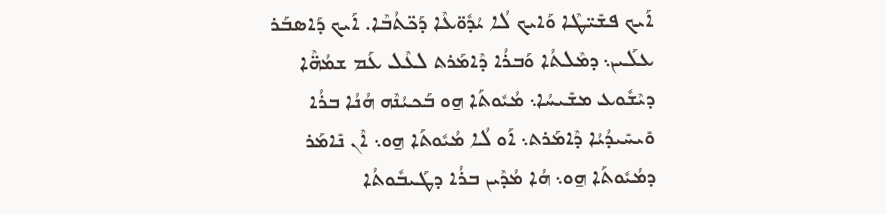ܐܰܝܟ ܦܫܺܝ̈ܛܶܐ ܘܰܐܝܟ ܠܳܐ ܝܳܕܽܘ̈ܥܶܐ ܕܰܟ̈ܬܳܒܶܐ. ܐܰܝܟ ܕܰܐܣܒܰܪ ܥܠܰܝܢ܆ ܕܡܶܠܬܳܐ ܘܰܒܪܳܐ ܕܶܐܡܰܪܬ ܠܥܶܠ ܥܰܡ ܫܡܳܗ̈ܶܐ ܕܝܶܫܽܘܥ ܡܫܺܝܚܳܐ܆ ܡܳܝܽܘܬܰܐ ܗ̱ܘ ܒܰܟܝܳܢܶܗ ܗܳܢܳܐ ܒܪܳܐ ܘܺܝܚܺܝܕܳܝܳܐ ܕܶܐܡܰܪܬ܆ ܐܰܘ ܠܳܐ ܡܳܝܽܘܬܰܐ ܗ̱ܘ܆ ܐܶܢ ܢܺܐܡܰܪ ܕܡܳܝܽܘܬܰܐ ܗ̱ܘ܆ ܗܳܐ ܡܳܕܶܝܢ ܒܪܳܐ ܕܛܰܝܒܽܘܬܳܐ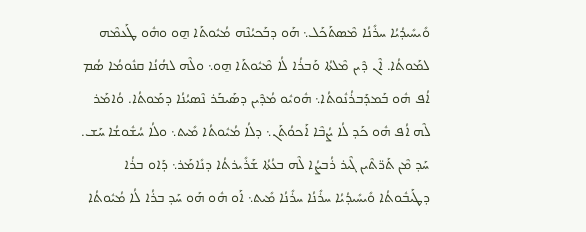ܘܺܝܚܺܝܕܳܝܳܐ ܚܪܺܢܳܐ ܡܶܣܬܰܟܰܠ܆ ܗܰܘ ܕܒܰܟܝܳܢܶܗ ܡܳܝܽܘܬܰܐ ܗ̱ܘ ܘܗܽܘ ܛܰܥܡܶܗ ܠܡܰܘܬܳܐ. ܐܶܢ ܕܶܝܢ ܡܶܠܬܳܐ ܘܰܒܪܳܐ ܠܳܐ ܡܶܝܽܘܬܰܐ ܗ̱ܘ܆ ܘܠܶܗ ܠܗܳܢܳܐ ܩܢܽܘܡܳܐ ܣܳܡ ܐܳܦ ܗܽܘ ܒܰܡܕܰܒܪܳܢܽܘܬܳܐ܆ ܗܽܘܝܽܘ ܡܳܕܶܝܢ ܕܣܰܝܒܰܪ ܢܶܣܝܳܢܳܐ ܕܡܰܘܬܳܐ. ܘܳܐܡܰܪ ܠܶܗ ܐܳܦ ܗܽܘ ܟܰܕ ܠܳܐ ܨܳܒܶܐ ܐܰܟܘܳܬܰܢ܆ ܕܠܳܐ ܡܳܝܽܘܬܳܐ ܡܺܝܬ܆ ܘܠܳܐ ܚܳܫܽܘܫܳܐ ܚܰܫ. ܚܰܕ ܡܶܢ ܬܰܪ̈ܬܶܝܢ ܓܶܝܪ ܪܳܒܨܳܐ ܠܶܗ ܒܥܳܬܳܐ ܫܰܪܺܝܪܬܳܐ ܕܢܺܐܡܰܪ܆ ܕܰܐܘ ܒܪܳܐ ܕܛܰܝܒܽܘܬܳܐ ܘܺܝܚܺܝܕܳܝܳܐ ܚܪܺܢܳܐ ܚܪܺܢܳܐ ܡܺܝܬ܆ ܐܰܘ ܗܽܘ ܗܰܘ ܚܰܕ ܒܪܳܐ ܠܳܐ ܡܳܝܽܘܬܳܐ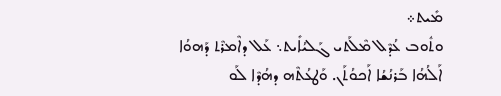ܡܺܝܬ܀
ܘܬܽܘܒ ܥܳܕܶܠ ܡܶܠܰܬܝ ܓܰܠܝܳܐܺܝܬ܆ ܥܰܠ ܕܐܶܡܪܶܬ ܕܰܗܘܳܐ ܐܰܠܳܗܳܐ ܒܰܪܢܳܫܳܐ ܐܰܟܘܳܬܰܢ. ܘܰܛܥܳܬܶܗ ܕܗܳܕܶܐ ܠܰܘ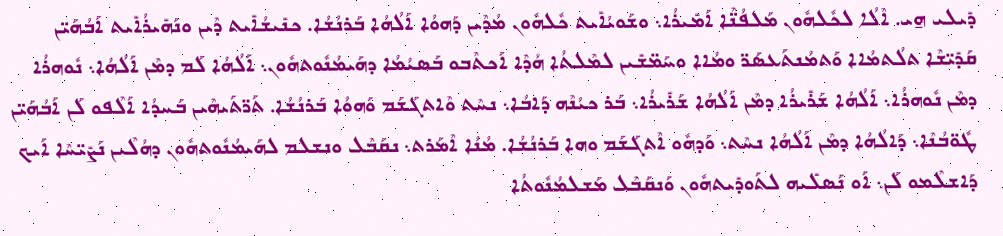ܕܺܝܠܝ ܗ̱ܝ. ܐܶܠܳܐ ܠܟܽܠܗܽܘܢ ܡܰܠܦܳܢ̈ܶܐ ܐܰܡܺܝܪܳܐ܆ ܘܫܰܘܝܳܐܺܝܬ ܟܽܠܗܽܘܢ ܡܳܕܶܝܢ ܕܰܗܘܳܐ ܐܰܠܳܗܳܐ ܒܰܪܢܳܫܳܐ. ܟܢܺܝܫܳܐܺܝܬ ܕܶܝܢ ܘܢܰܗܺܝܪܳܐܺܝܬ ܐܰܒܳܗܰܝ̈ܢ ܩܰܕܺܝ̈ܫܶܐ ܬܠܳܬܡܳܐܐ ܘܰܬܡܳܢܬܰܥܣܰܪ̈ ܘܡܳܐܐ ܘܚܰܡ̈ܫܺܝܢ ܠܡܶܠܬܳܐ ܗܳܕܶܐ ܐܰܟܬܶܒܘ ܒܰܣܝܳܡܳܐ ܕܗܰܝܡܳܢܽܘܬܗܽܘܢ܆ ܐܰܠܳܗܳܐ ܠܰܡ ܕܡܶܢ ܐܰܠܳܗܳܐ܆ ܢܽܘܗܪܳܐ ܕܡܶܢ ܢܽܘܗܪܳܐ܆ ܐܰܠܳܗܳܐ ܫܰܪܺܝܪܳܐ ܕܡܶܢ ܐܰܠܳܗܳܐ ܫܰܪܺܝܪܳܐ܆ ܒܰܪ ܟܝܳܢܶܗ ܕܰܐܒܳܐ܆ ܢܚܶܬ ܘܶܐܬܓܰܫܰܡ ܘܰܗܘܳܐ ܒܰܪܢܳܫܳܐ. ܬܰܪ̈ܬܰܝܗܶܝܢ ܒܰܚܕܳܐ ܐܰܠܶܦܘ ܠܰܢ ܐܰܒܳܗܰܝ̈ܢ ܛܽܘ̈ܒܳܢܶܐ܆ ܕܰܐܠܳܗܳܐ ܕܡܶܢ ܐܰܠܳܗܳܐ ܢܚܶܬ܆ ܘܰܕܗܽܘ ܐܶܬܓܰܫܰܡ ܘܗܐ ܒܰܪܢܳܫܳܐ. ܡܳܢܳܐ ܐܶܡܰܪܬ܆ ܢܩܰܒܶܠ ܘܢܫܠܡ ܠܗܰܝܡܳܢܽܘܬܗܽܘܢ ܕܗܳܠܶܝܢ ܢܰܨܺܝ̈ܚܶܐ ܐܰܝܟ ܕܰܐܫܠܶܡܘ ܠܰܢ܆ ܐܰܘ ܢܰܣܠܺܝܗ ܠܬܰܘܕܺܝܬܗܽܘܢ ܘܰܢܩܰܒܶܠ ܡܰܫܠܡܳܢܽܘܬܳܐ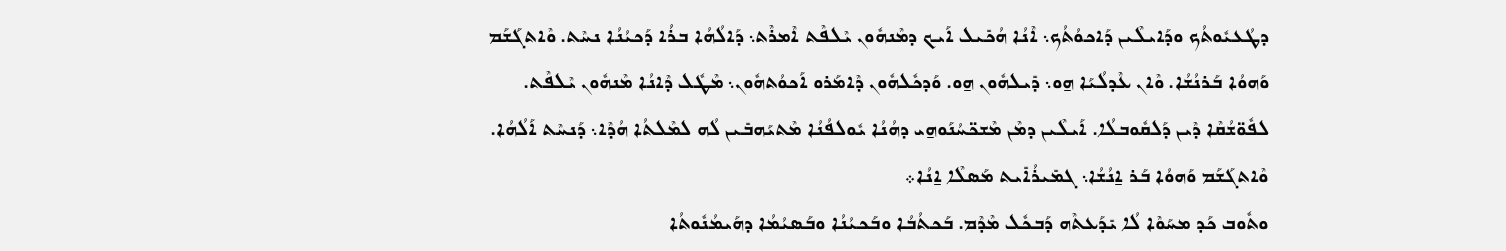ܕܛܳܥܝܽܘܬܳܟ ܘܕܰܐܝܠܶܝܢ ܕܰܐܟܘܳܬܳܟ܆ ܐܶܢܳܐ ܗܳܟܺܝܠ ܐܰܝܟ ܕܡܶܢܗܽܘܢ ܝܶܠܦܶܬ ܐܶܡܪܶܬ܆ ܕܰܐܠܳܗܳܐ ܒܪܳܐ ܕܰܟܝܳܢܳܐ ܢܚܶܬ. ܘܶܐܬܓܰܫܰܡ ܘܰܗܘܳܐ ܒܰܪܢܳܫܳܐ. ܘܶܐܢ ܥܶܕܠܳܝܰܐ ܗ̱ܘ܆ ܕܺܝܠܗܽܘܢ ܗ̱ܘ. ܘܰܕܟܽܠܗܽܘܢ ܕܶܐܡܰܪܘ ܐܰܟܘܳܬܗܽܘܢ܆ ܡܶܛܽܠ ܕܶܐܢܳܐ ܡܶܢܗܽܘܢ ܝܶܠܦܶܬ. ܠܦܽܘ̈ܫܳܩܶܐ ܕܶܝܢ ܕܰܠܩܽܘܒܠܳܐ. ܐܰܝܠܶܝܢ ܕܡܶܢ ܡܶܫܟ̈ܚܳܢܰܘܗ̱ܝ ܕܗܳܢܳܐ ܝܽܘܠܦܳܢܳܐ ܡܶܬܝܰܗܒܺܝܢ ܠܳܗ ܠܡܶܠܬܳܐ ܗܳܕܶܐ܆ ܕܰܢܚܶܬ ܐܰܠܳܗܳܐ. ܘܶܐܬܓܰܫܰܡ ܘܰܗܘܳܐ ܒܰܪ ܐ̱ܢܳܫܳܐ܆ ܓܡܺܝܪܳܐܺܝܬ ܡܰܣܠܶܐ ܐ̱ܢܳܐ܀
ܘܬܽܘܒ ܟܰܕ ܡܚܰܘܶܐ ܠܳܐ ܝܺܕܰܥܬܶܗ ܕܰܒܟܽܠ ܡܶܕܶܡ. ܒܰܟܬܳܒܳܐ ܘܒܰܟܝܳܢܳܐ ܘܒܰܣܝܳܡܳܐ ܕܗܰܝܡܳܢܽܘܬܳܐ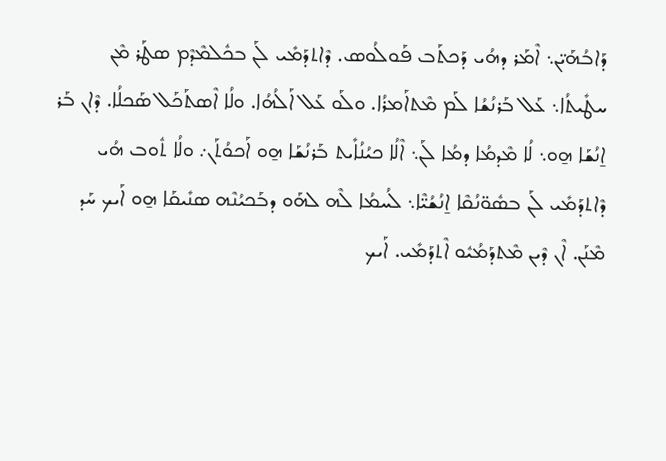ܕܰܐܒܳܗܰܝ̈ܢ܆ ܐܶܡܰܪ ܕܗܳܝ ܕܰܟܬܰܒ ܦܰܘܠܳܘܣ. ܕܶܐܬܕܰܡܺܝ ܠܰܢ ܒܟܽܠܡܶܕܶܡ ܣܛܰܪ ܡܶܢ ܚܛܺܝܬܳܐ܆ ܥܰܠ ܒܰܪܢܳܫܳܐ ܠܰܡ ܡܶܬܐܰܡܪܳܐ. ܘܠܰܘ ܥܰܠ ܐܰܠܳܗܳܐ. ܘܠܳܐ ܐܶܣܬܰܟܰܠ ܣܰܟܠܳܐ. ܕܶܐܢ ܒܰܪ ܐ̱ܢܳܫܰܐ ܗ̱ܘ܆ ܠܳܐ ܡܶܕܡܳܐ ܕܡܳܐ ܠܰܢ܆ ܐܶܠܳܐ ܟܝܳܢܳܐܺܝܬ ܒܰܪܢܳܫܰܐ ܗ̱ܘ ܐܰܟܘܳܬܰܢ܇ ܘܠܳܐ ܬܽܘܒ ܗܳܝ ܕܶܐܬܕܰܡܺܝ ܠܰܢ ܒܣܽܘ̈ܢܳܩܶܐ ܐ̱ܢܳܫܳܝ̈ܶܐ܆ ܠܳܚܡܳܐ ܠܶܗ ܠܗܰܘ ܕܒܰܟܝܳܢܶܗ ܣܢܺܝܩܰܐ ܗ̱ܘ ܐܰܝܟ ܚܰܕ ܡܶܢܰܢ. ܐܶܢ ܕܶܝܢ ܡܶܬܕܰܡܳܝܽܘ ܐܶܬܕܰܡܺܝ. ܐܰܝܟ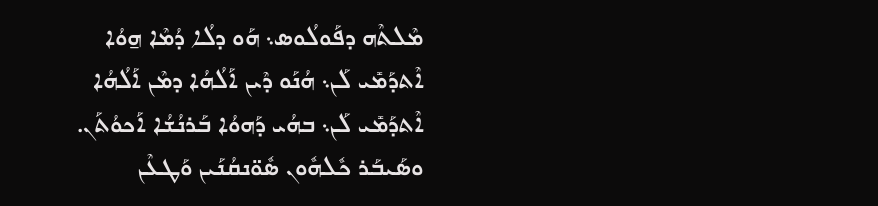ܡܶܠܬܶܗ ܕܦܰܘܠܳܘܣ܆ ܗܰܘ ܕܠܳܐ ܕܳܡܶܐ ܗ̱ܘܳܐ ܐܶܬܕܰܡܺܝ ܠܰܢ܆ ܗܳܢܰܘ ܕܶܝܢ ܐܰܠܳܗܳܐ ܕܡܶܢ ܐܰܠܳܗܳܐ ܐܶܬܕܰܡܺܝ ܠܰܢ܆ ܒܗܳܝ ܕܰܗܘܳܐ ܒܰܪܢܳܫܳܐ ܐܰܟܘܳܬܰܢ. ܘܣܰܝܒܰܪ ܟܽܠܗܽܘܢ ܣܽܘ̈ܢܩܳܢܰܝܢ ܘܰܛܥܶܢ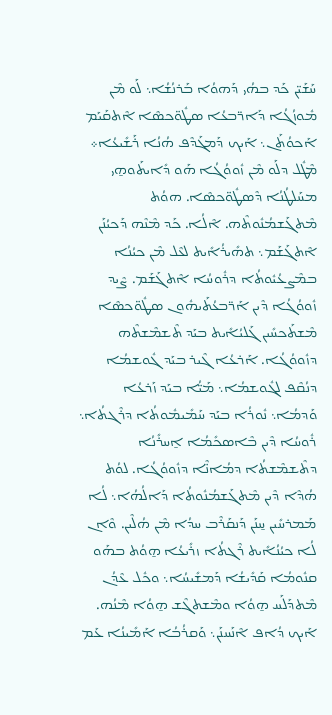ܚܰܫܰܝ̈ܢ ܟܰܕ ܒܗܳܝ ܕܰܗܘܳܐ ܒܰܪܢܳܫܳܐ܆ ܠܰܘ ܡܶܢ ܡܽܘܙܳܓܳܐ ܕܰܐܪ̈ܒܥܳܐ ܣܛܽܘ̈ܟܣܶܐ ܐܶܬܩܰܝܰܡ ܐܰܟܘܳܬܰܢ܆ ܐܰܝܟ ܕܰܡܓܰܕܶܦ ܗܳܢܳܐ ܪܰܫܺܝܥܳܐ܀
ܡܶܛܽܠ ܕܠܰܘ ܡܶܢ ܙܽܘܘܳܓܳܐ ܗܰܘ ܕܺܐܝܬܰܘܗ̱ܝ ܡܚܰܠܛܳܢܳܐ ܕܶܣܛܽܘ̈ܟܣܶܐ. ܗܘܳܬ ܡܶܬܓܰܫܡܳܢܽܘܬܶܗ. ܐܶܠܳܐ. ܟܰܕ ܡܶܢܶܗ ܕܰܟܝܳܢܰܢ ܐܶܬܓܰܫܰܡ܆ ܬܗܺܝܪܳܐܺܝܬ ܠܥܶܠ ܡܶܢ ܟܝܳܢܳܐ ܒܡܶܨܥܳܝܽܘܬܳܐ ܕܪܽܘܚܳܐ ܐܶܬܓܰܫܰܡ. ܨܶܝܕ ܙܽܘܘܳܓܳܐ ܕܶܝܢ ܐܰܪ̈ܒܥܳܬܰܝܗܽܘܢ ܣܛܽܘ̈ܟܣܶܐ ܡܶܫܬܰܟܚܺܝܢ ܓܰܠܝܳܐܺܝܬ ܒܝܰܕ ܬܶܫܡܶܫܬܶܗ ܕܙܽܘܘܳܓܳܐ. ܐܰܪܥܳܐ ܓܶܝܪ ܒܝܰܕ ܓܽܘܫܡܳܐ ܕܢܳܩܶܦ ܠܓܽܘܫܡܳܐ܆ ܡܰܝ̈ܳܐ ܒܝܰܕ ܙܰܪܥܳܐ ܘܰܕܡܳܐ܆ ܢܽܘܪܳܐ ܒܝܰܕ ܚܰܡܺܝܡܽܘܬܳܐ ܕܪܶܓܬܳܐ܆ ܪܽܘܚܳܐ ܕܶܝܢ ܒܶܐܣܟܺܡܳܐ ܐ̱ܚܪܺܢܳܐ ܕܬܶܫܡܶܫܬܳܐ ܕܡܳܐܢ̈ܶܐ ܕܙܽܘܘܳܓܳܐ. ܠܘܳܬ ܗܳܕܶܐ ܕܶܝܢ ܡܶܬܓܰܫܡܳܢܽܘܬܳܐ ܕܰܐܠܳܗܳܐ܆ ܠܳܐ ܡܰܡܪܚܺܝܢ ܚ̱ܢܰܢ ܕܰܢܩܰܪܶܒ ܚܕܳܐ ܡܶܢ ܗܳܠܶܝܢ. ܘܶܐܢ ܠܳܐ ܟܝܳܢܳܐܺܝܬ ܪܶܓܬܳܐ ܙܪܺܝܥܳܐ ܗ̱ܘܳܬ ܒܗܰܘ ܩܢܽܘܡܳܐ ܩܰܕܺܝܫܳܐ ܕܰܡܫܺܝܚܳܐ܆ ܘܟܽܠ ܥܶܕܳܢ ܡܶܬܕܰܠܰܚ ܗ̱ܘܳܐ ܘܡܶܫܬܓܶܫ ܗ̱ܘܳܐ ܡܶܢܳܗ. ܐܰܝܟ ܕܳܐܦ ܐܶܢܰܚܢܰܢ܆ ܘܰܩܪܳܒܳܐ ܐܰܡܺܝܢܳܐ ܥܰܡ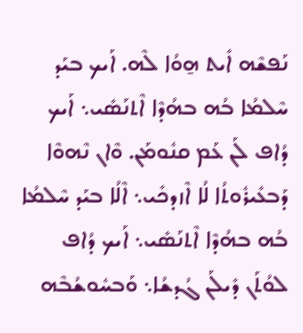ܢܰܦܫܶܗ ܐܺܝܬ ܗ̱ܘܳܐ ܠܶܗ. ܐܰܝܟ ܒܝܰܕ ܚܶܠܡܳܐ ܒܳܗ ܒܗܳܕܶܐ ܐܶܬܢܰܣܺܝ܆ ܐܰܝܟ ܕܳܐܦ ܠܰܢ ܥܰܡ ܩܢܽܘܡܰܢ. ܘܶܐܢ ܢܶܗܘܶܐ ܕܰܒܥܺܝܪܽܘܬܳܐ ܠܳܐ ܐܶܙܕܟܺܝ܆ ܐܶܠܳܐ ܒܝܰܕ ܚܶܠܡܳܐ ܒܳܗ ܒܗܳܕܶܐ ܐܶܬܢܰܣܺܝ܆ ܐܰܝܟ ܕܳܐܦ ܠܘܳܬܰܢ ܕܺܝܠܰܢ ܓܳܕܫܳܐ܆ ܘܰܒܚܽܘܫܳܒܶܗ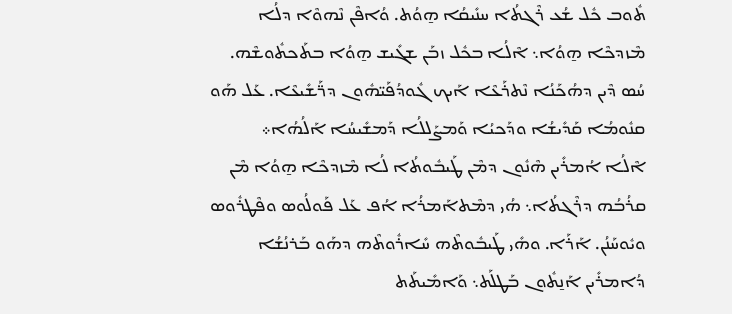ܬܽܘܒ ܟܽܠ ܫܳܥ ܪܶܓܬܳܐ ܚܢܺܝܩܳܐ ܗ̱ܘܳܬ. ܘܳܐܦܶܢ ܢܶܗܘܶܐ ܕܠܳܐ ܡܶܙܕܟܶܐ ܗ̱ܘܳܐ܆ ܐܶܠܳܐ ܒܟܽܠ ܙܒܰܢ ܫܓܺܝܫ ܗ̱ܘܳܐ ܒܬܰܟܬܽܘܫܶܗ. ܚܳܣ ܕܶܝܢ ܕܗܳܟܰܢܳܐ ܢܶܬܪܰܥܶܐ ܐܰܝܟ ܓܽܘܕܳܦܰܝ̈ܗܽܘܢ ܕܪ̈ܰܫܺܝܥܶܐ. ܥܰܠ ܗܰܘ ܩܢܽܘܡܳܐ ܩܰܕܺܝܫܳܐ ܘܕܰܟܝܳܐ ܘܰܡܨܰܠܠܳܐ ܕܰܡܫܺܝܚܳܐ ܐܰܠܳܗܳܐ܀
ܐܶܠܳܐ ܐܳܡܪܺܝܢ ܗܶܢܽܘܢ ܕܡܶܢ ܛܰܝܒܽܘܬܳܐ ܠܳܐ ܡܶܙܕܟܶܐ ܗ̱ܘܳܐ ܡܶܢ ܩܪܳܒܳܗ ܕܪܶܓܬܳܐ܆ ܗܳܝ ܕܡܶܬܐܰܡܪܳܐ ܐܳܦ ܥܰܠ ܦܰܘܠܳܘܣ ܘܦܶܛܪܽܘܣ ܘܝܽܘܚܰܢܳܢ. ܐܰܪܰܐ. ܘܗܺܝ ܛܰܝܒܽܘܬܶܗ ܚܺܐܪܽܘܬܶܗ ܕܗܰܘ ܒܰܪܢܳܫܳܐ ܕܳܐܡܪܺܝܢ ܐܰܢ̱ܬܽܘܢ ܒܰܛܠܰܬ܆ ܘܰܐܡܺܝܬܰܬ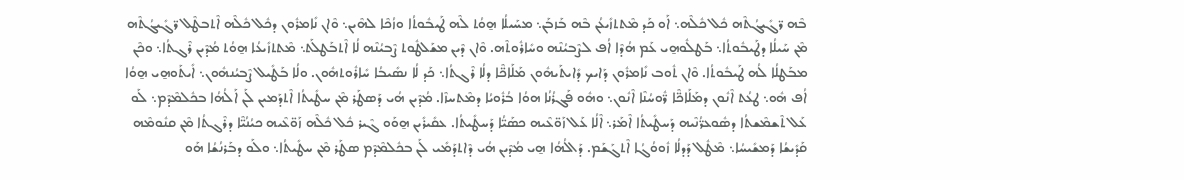ܒܶܗ ܪ̈ܓܺܝܓܳܬܶܗ ܟܽܠ ܟܽܠܶܗ܆ ܐܰܘ ܟܰܕ ܡܶܬܬܙܺܝܥܳܢ ܒܶܗ ܒܰܙܒܰܢ܆ ܡܚܰܝܠܳܐ ܗ̱ܘܳܬ ܠܶܗ ܛܰܝܒܽܘܬܳܐ ܘܙܳܟܶܐ ܠܗܶܝܢ܆ ܘܶܐܢ ܢܺܐܡܪܽܘܢ ܕܟܽܠ ܟܽܠܶܗ ܐܶܬܒܛܶܠ ܪ̈ܓܺܝܓܳܬܶܗ ܡܶܢ ܚܰܝܠܳܐ ܕܛܰܝܒܽܘܬܳܐ܆ ܒܰܛܠܽܘܗ̱ܝ ܥܰܡ ܗܳܕܶܐ ܐܳܦ ܠܨܶܒܝܳܢܶܗ ܘܚܺܐܪܽܘܬܶܗ. ܘܶܐܢ ܕܶܝܢ ܡܫܰܠܛܽܘܬ ܨܶܒܝܳܢܶܗ ܠܳܐ ܐܶܬܒܰܛܠܰܬ܆ ܡܶܬܬܙܺܝܥܳܐ ܗ̱ܘܳܬ ܡܳܕܶܝܢ ܪܶܓܬܳܐ܆ ܘܟܶܢ ܡܒܰܛܠܳܐ ܠܳܗ ܛܰܝܒܽܘܬܳܐ. ܘܶܐܢ ܬܽܘܒ ܢܺܐܡܪܽܘܢ ܕܰܐܝܟ ܕܺܐܝܬܰܝܗܽܘܢ ܡܰܠܰܐܟ̈ܶܐ ܕܠܳܐ ܪܶܓܬܳܐ܆ ܟܰܕ ܠܳܐ ܢܣܺܝܒܳܐ ܚܺܐܪܽܘܬܗܽܘܢ. ܘܠܳܐ ܒܰܛܺܝܠ ܨܶܒܝܳܢܗܽܘܢ܆ ܐܺܝܬܰܘܗ̱ܝ ܗ̱ܘܳܐ ܐܳܦ ܗܽܘ܆ ܛܥܳܬ ܐܶܢܽܘܢ ܕܡܰܠܰܐܟ̈ܶܐ ܪ̈ܽܘܚܳܢܶܐ ܐܶܢܽܘܢ܆ ܘܗܽܘ ܦܰܓܪܳܢܳܐ ܗܘܳܐ ܒܳܪܽܘܝܳܐ ܕܡܶܬܚܙܶܐ. ܡܳܕܶܝܢ ܗܳܝ ܕܰܣܛܰܪ ܡܶܢ ܚܛܺܝܬܳܐ ܐܶܬܕܰܡܝܢ ܠܰܢ ܐܰܠܳܗܳܐ ܒܟܽܠܡܶܕܶܡ܆ ܠܰܘ ܥܰܠ ܬܶܫܡܶܫܬܳܐ ܕܣܽܘܥܪ̈ܳܢܶܝܗ ܕܰܚܛܺܝܬܳܐ ܐܶܡܰܪ܆ ܐܶܠܳܐ ܥܰܠ ܙܰܘ̈ܥܶܝܗ ܟܣܰܝ̈ܳܐ ܕܰܚܛܺܝܬܳܐ. ܥܩܺܝܪܺܝܢ ܗ̱ܘܰܘ ܓܶܝܪ ܟܽܠ ܟܽܠܶܗ ܙܰܘ̈ܥܶܝܗ ܟܝܳܢܳܝ̈ܶܐ ܕܪܶܓܬܳܐ ܡܶܢ ܩܢܽܘܡܶܗ ܩܰܕܺܝܫܳܐ ܕܰܡܫܺܝܚܳܐ܆ ܡܶܛܽܠ ܕܰܕܠܳܐ ܙܽܘܘܳܓܳܐ ܐܶܬܓܰܫܰܡ. ܕܰܐܠܳܗܳܐ ܗ̱ܝ ܡܳܕܶܝܢ ܗܳܝ ܕܶܐܬܕܰܡܺܝ ܠܰܢ ܒܟܽܠܡܶܕܶܡ ܣܛܰܪ ܡܶܢ ܚܛܺܝܬܳܐ܆ ܘܠܰܘ ܕܒܰܪܢܳܫܳܐ ܗܰܘ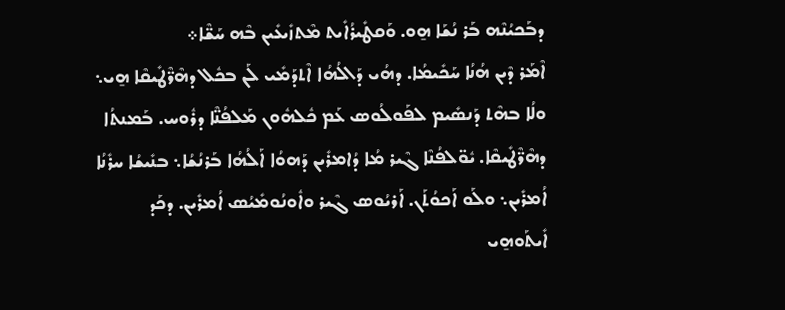ܕܒܰܟܝܳܢܶܗ ܒܰܪ ܢܳܫܰܐ ܗ̱ܘ. ܘܰܩܛܺܝܪܳܐܺܝܬ ܡܶܬܙܺܝܥܺܝܢ ܒܶܗ ܚܰܫ̈ܶܐ܀
ܐܶܡܰܪ ܕܶܝܢ ܗܳܢܳܐ ܚܰܟܺܝܡܳܐ. ܕܗܳܝ ܕܰܐܠܳܗܳܐ ܐܶܬܕܰܡܺܝ ܠܰܢ ܒܟܽܠ ܕܗܶܪ̈ܶܛܺܝܩܶܐ ܗ̱ܝ܆ ܘܠܳܐ ܒܗܶܬ ܕܰܢܣܺܝܡ ܠܦܰܘܠܳܘܣ ܥܰܡ ܟܽܠܗܽܘܢ ܡܰܠܦܳܢ̈ܶܐ ܕܪܽܘܚ. ܒܰܡܢܬܳܐ ܕܗܶܪ̈ܶܛܺܝܩܶܐ. ܝܽܘ̈ܠܦܳܢܶܐ ܓܶܝܪ ܡܳܐ ܕܳܐܡܪܺܝܢ ܕܰܗܘܳܐ ܐܰܠܳܗܳܐ ܒܰܪܢܳܫܳܐ܆ ܒܢܺܝܫܳܐ ܚܪܺܢܳܐ ܐܳܡܪܺܝܢ܆ ܘܠܰܘ ܐܰܟܘܳܬܰܢ. ܐܰܪܝܳܘܣ ܓܶܝܪ ܘܐܽܘܢܳܘܡܺܝܳܣ ܐܳܡܪܺܝܢ. ܕܟܰܕ ܐܺܝܬܰܘܗ̱ܝ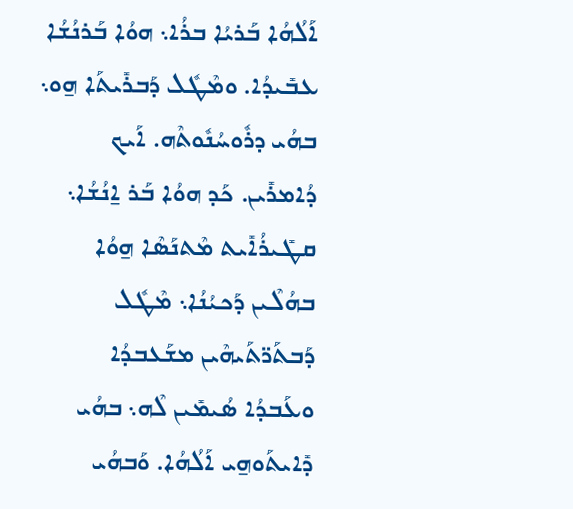ܐܰܠܳܗܳܐ ܒܰܪܝܳܐ ܒܪܳܐ܆ ܗܘܳܐ ܒܰܪܢܳܫܳܐ ܥܒܺܝܕܳܐ. ܘܡܶܛܽܠ ܕܰܒܪܺܝܬܰܐ ܗ̱ܘ܆ ܒܗܳܝ ܕܪܽܘܚܳܢܽܘܬܶܗ. ܐܰܝܟ ܕܳܐܡܪܺܝܢ. ܟܰܕ ܗܘܳܐ ܒܰܪ ܐ̱ܢܳܫܳܐ܆ ܩܛܺܝܪܳܐܺܝܬ ܡܶܬܢܰܣܶܐ ܗ̱ܘܳܐ ܒܗܳܠܶܝܢ ܕܰܟܝܳܢܳܐ܆ ܡܶܛܽܠ ܕܰܒܬܰܪ̈ܬܰܝܗܶܝܢ ܡܫܰܥܒܕܳܐ ܘܥܰܒܕܳܐ ܣܳܝܡܺܝܢ ܠܶܗ܆ ܒܗܳܝ ܕܺܐܝܬܰܘܗ̱ܝ ܐܰܠܳܗܳܐ. ܘܰܒܗܳܝ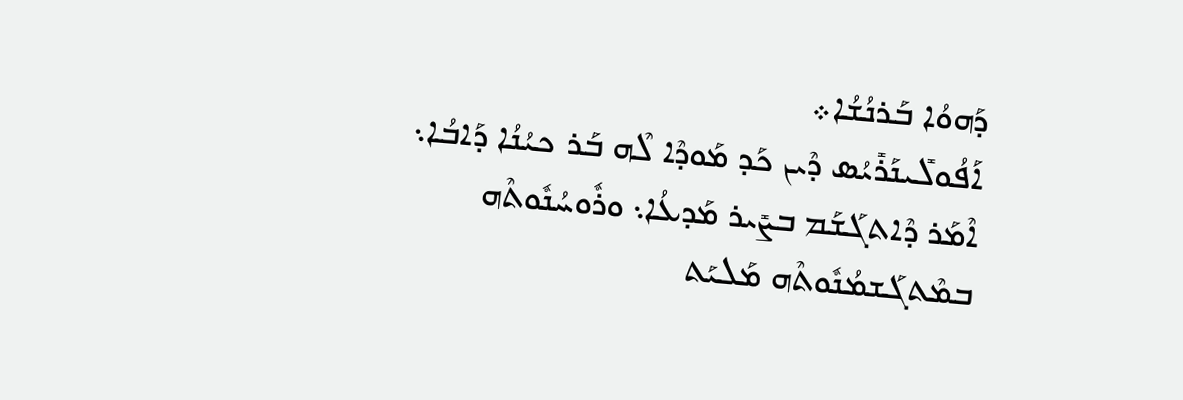ܕܰܗܘܳܐ ܒܰܪܢܳܫܳܐ܀
ܐܰܦܳܘܠܺܝܢܰܪܺܝܳܣ ܕܶܝܢ ܟܰܕ ܡܰܘܕܶܐ ܠܶܗ ܒܰܪ ܟܝܳܢܳܐ ܕܰܐܒܳܐ܆ ܐܶܡܰܪ ܕܶܐܬܓܰܫܰܡ ܒܨܺܝܪ ܡܰܕܥܳܐ܆ ܘܪܽܘܚܳܢܽܘܬܶܗ ܒܡܶܬܓܰܫܡܳܢܽܘܬܶܗ ܡܰܠܝܰܬ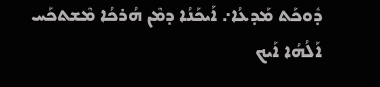ܕܽܘܟܰܬ ܡܰܕܥܳܐ܇ ܐܰܝܟܰܢܳܐ ܕܡܶܢ ܗܳܪܟܳܐ ܡܶܫܬܟܰܚ ܐܰܠܳܗܳܐ ܐܰܝܟ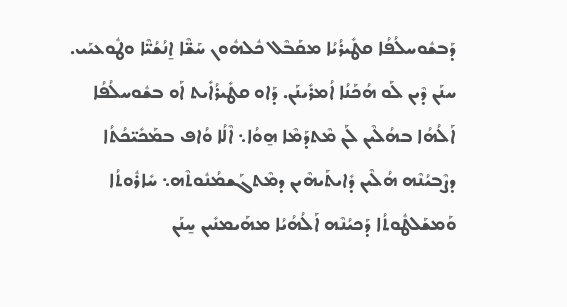ܕܰܒܫܽܘܚܠܳܦܳܐ ܩܛܺܝܪܳܝܳܐ ܡܩܰܒܶܠ ܟܽܠܗܽܘܢ ܚܰܫ̈ܶܐ ܐ̱ܢܳܫܳܝ̈ܶܐ ܘܛܽܘܥܝܰܝ. ܚܢܰܢ ܕܶܝܢ ܠܰܘ ܗܳܟܰܢܳܐ ܐܳܡܪܺܝܢܰܢ. ܕܰܐܘ ܩܛܺܝܪܳܐܺܝܬ ܐܰܘ ܒܫܽܘܚܠܳܦܳܐ ܐܰܠܳܗܳܐ ܒܗܳܠܶܝܢ ܠܰܢ ܡܶܬܕܰܡܶܐ ܗ̱ܘܳܐ܆ ܐܶܠܳܐ ܘܳܐܦ ܒܡܰܟܺܝ̈ܟܳܬܳܐ ܕܨܶܒܝܳܢܶܗ ܗܳܠܶܝܢ ܕܺܐܝܬܰܝܗܶܝܢ ܕܡܶܬܓܰܫܡܳܢܽܘܬܶܗ܆ ܚܺܐܪܽܘܬܳܐ ܘܰܡܫܰܠܛܽܘܬܳܐ ܕܰܟܝܳܢܶܗ ܐܰܠܳܗܳܝܳܐ ܡܗܰܝܡܢܺܝܢ ܚ̱ܢܰܢ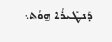ܕܰܢܛܺܝܪܳܐ ܗ̱ܘܳܬ܆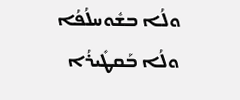ܘܠܳܐ ܒܫܽܘܚܠܳܦܳܐ ܘܠܳܐ ܒܰܩܛܺܝܪܳܐ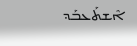ܐܶܫܬܰܥܒܰܕ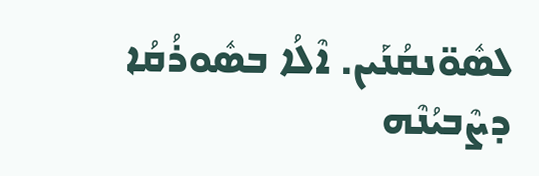ܠܣܽܘ̈ܢܩܳܢܰܝܢ. ܐܶܠܳܐ ܒܣܽܘܪܳܩܳܐ ܕܨܶܒܝܳܢܶܗ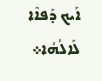ܐܰܝܟ ܕܰܦܐܶܐ ܠܰܐܠܳܗܳܐ܀